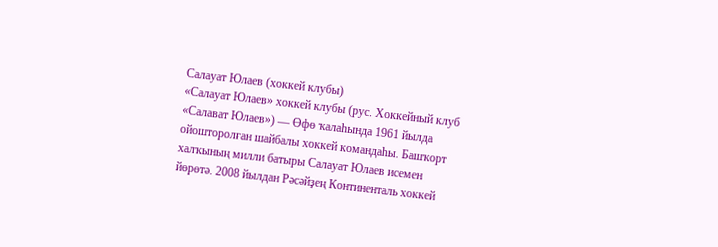Салауат Юлаев (хоккей клубы)
«Салауат Юлаев» хоккей клубы (рус. Хоккейный клуб «Салават Юлаев») — Өфө ҡалаһында 1961 йылда ойошторолған шайбалы хоккей командаһы. Башҡорт халҡының милли батыры Салауат Юлаев исемен йөрөтә. 2008 йылдан Рәсәйҙең Континенталь хоккей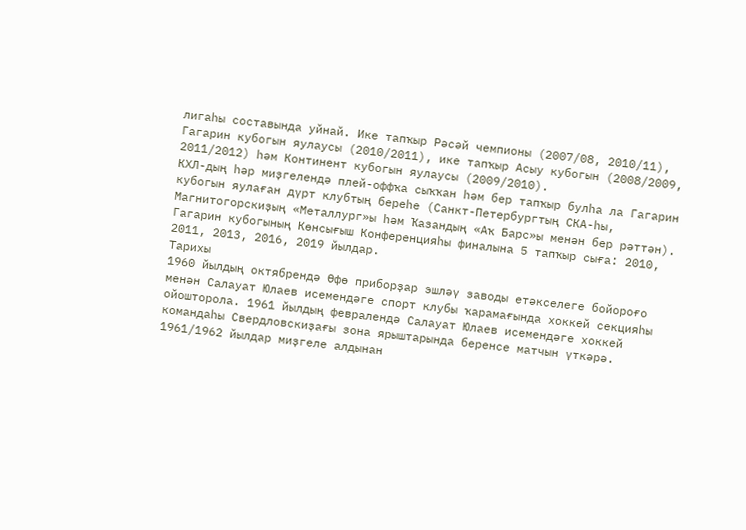лигаһы составында уйнай. Ике тапҡыр Рәсәй чемпионы (2007/08, 2010/11), Гагарин кубогын яулаусы (2010/2011), ике тапҡыр Асыу кубогын (2008/2009, 2011/2012) һәм Континент кубогын яулаусы (2009/2010).
КХЛ-дың һәр миҙгелендә плей-оффҡа сыҡҡан һәм бер тапҡыр булһа ла Гагарин кубогын яулаған дүрт клубтың береһе (Санкт-Петербургтың СКА-һы, Магнитогорскиҙың «Металлург»ы һәм Ҡазандың «Аҡ Барс»ы менән бер рәттән). Гагарин кубогының Көнсығыш Конференцияһы финалына 5 тапҡыр сыға: 2010, 2011, 2013, 2016, 2019 йылдар.
Тарихы
1960 йылдың октябрендә Өфө приборҙар эшләү заводы етәкселеге бойороғо менән Салауат Юлаев исемендәге спорт клубы ҡарамағында хоккей секцияһы ойошторола. 1961 йылдың февралендә Салауат Юлаев исемендәге хоккей командаһы Свердловскиҙағы зона ярыштарында беренсе матчын үткәрә.
1961/1962 йылдар миҙгеле алдынан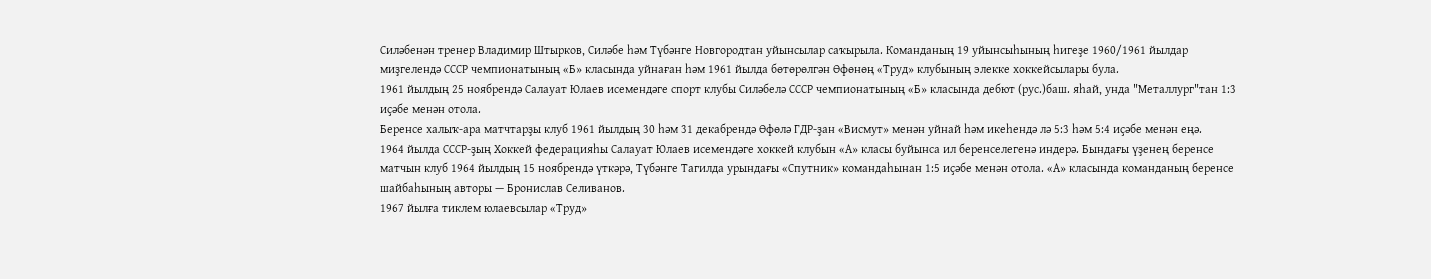Силәбенән тренер Владимир Штырков, Силәбе һәм Түбәнге Новгородтан уйынсылар саҡырыла. Команданың 19 уйынсыһының һигеҙе 1960/1961 йылдар миҙгелендә СССР чемпионатының «Б» класында уйнаған һәм 1961 йылда бөтөрөлгән Өфөнөң «Труд» клубының элекке хоккейсылары була.
1961 йылдың 25 ноябрендә Салауат Юлаев исемендәге спорт клубы Силәбелә СССР чемпионатының «Б» класында дебют (рус.)баш. яһай, унда "Металлург"тан 1:3 иҫәбе менән отола.
Беренсе халыҡ-ара матчтарҙы клуб 1961 йылдың 30 һәм 31 декабрендә Өфөлә ГДР-ҙан «Висмут» менән уйнай һәм икеһендә лә 5:3 һәм 5:4 иҫәбе менән еңә.
1964 йылда СССР-ҙың Хоккей федерацияһы Салауат Юлаев исемендәге хоккей клубын «А» класы буйынса ил беренселегенә индерә. Бындағы үҙенең беренсе матчын клуб 1964 йылдың 15 ноябрендә үткәрә, Түбәнге Тагилда урындағы «Спутник» командаһынан 1:5 иҫәбе менән отола. «А» класында команданың беренсе шайбаһының авторы — Бронислав Селиванов.
1967 йылға тиклем юлаевсылар «Труд»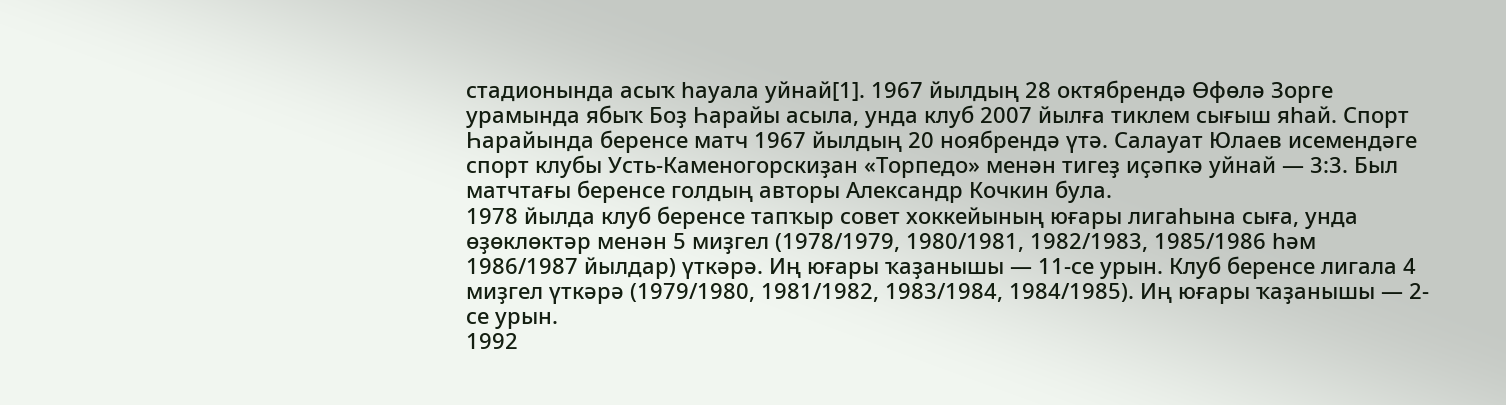стадионында асыҡ һауала уйнай[1]. 1967 йылдың 28 октябрендә Өфөлә Зорге урамында ябыҡ Боҙ Һарайы асыла, унда клуб 2007 йылға тиклем сығыш яһай. Спорт Һарайында беренсе матч 1967 йылдың 20 ноябрендә үтә. Салауат Юлаев исемендәге спорт клубы Усть-Каменогорскиҙан «Торпедо» менән тигеҙ иҫәпкә уйнай — 3:3. Был матчтағы беренсе голдың авторы Александр Кочкин була.
1978 йылда клуб беренсе тапҡыр совет хоккейының юғары лигаһына сыға, унда өҙөклөктәр менән 5 миҙгел (1978/1979, 1980/1981, 1982/1983, 1985/1986 һәм 1986/1987 йылдар) үткәрә. Иң юғары ҡаҙанышы — 11-се урын. Клуб беренсе лигала 4 миҙгел үткәрә (1979/1980, 1981/1982, 1983/1984, 1984/1985). Иң юғары ҡаҙанышы — 2-се урын.
1992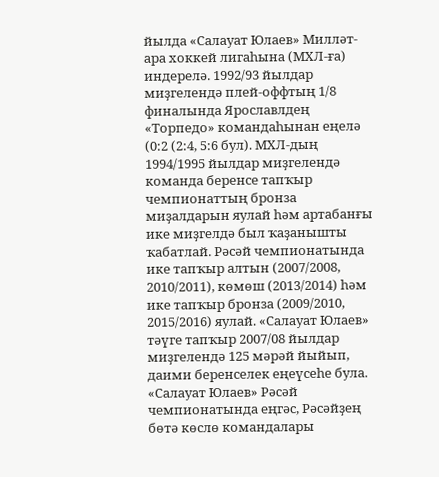йылда «Салауат Юлаев» Милләт-ара хоккей лигаһына (МХЛ-ға) индерелә. 1992/93 йылдар миҙгелендә плей-оффтың 1/8 финалында Ярославлдең «Торпедо» командаһынан еңелә (0:2 (2:4, 5:6 бул). МХЛ-дың 1994/1995 йылдар миҙгелендә команда беренсе тапҡыр чемпионаттың бронза миҙалдарын яулай һәм артабанғы ике миҙгелдә был ҡаҙанышты ҡабатлай. Рәсәй чемпионатында ике тапҡыр алтын (2007/2008, 2010/2011), көмөш (2013/2014) һәм ике тапҡыр бронза (2009/2010, 2015/2016) яулай. «Салауат Юлаев» тәүге тапҡыр 2007/08 йылдар миҙгелендә 125 мәрәй йыйып, даими беренселек еңеүсеһе була.
«Салауат Юлаев» Рәсәй чемпионатында еңгәс, Рәсәйҙең бөтә көслө командалары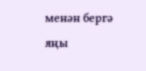менән бергә яңы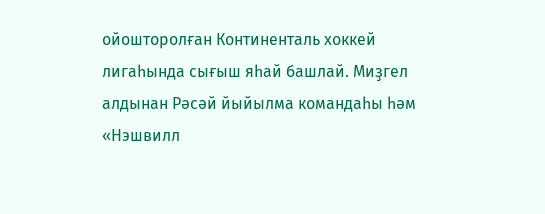ойошторолған Континенталь хоккей лигаһында сығыш яһай башлай. Миҙгел алдынан Рәсәй йыйылма командаһы һәм «Нэшвилл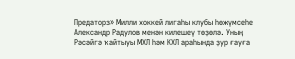Предаторз» Милли хоккей лигаһы клубы һөжүмсеһе Александр Радулов менән килешеү төҙөлә. Уның Рәсәйгә ҡайтыуы МХЛ һәм КХЛ араһында ҙур ғауға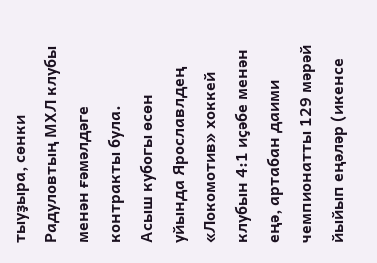тыуҙыра, сөнки Радуловтың МХЛ клубы менән ғәмәлдәге контракты була.
Асыш кубогы өсөн уйында Ярославлдең «Локомотив» хоккей клубын 4:1 иҫәбе менән еңә, артабан даими чемпионатты 129 мәрәй йыйып еңәләр (икенсе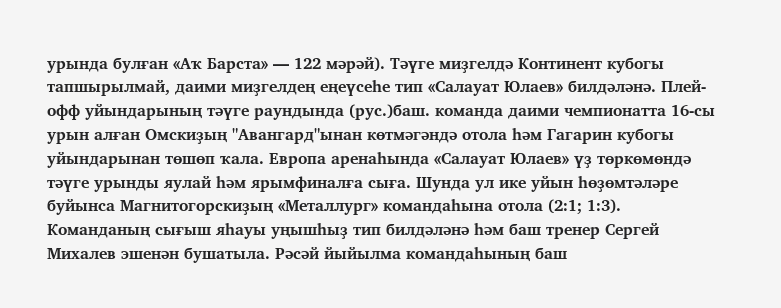урында булған «Аҡ Барста» — 122 мәрәй). Тәүге миҙгелдә Континент кубогы тапшырылмай, даими миҙгелдең еңеүсеһе тип «Салауат Юлаев» билдәләнә. Плей-офф уйындарының тәүге раундында (рус.)баш. команда даими чемпионатта 16-сы урын алған Омскиҙың "Авангард"ынан көтмәгәндә отола һәм Гагарин кубогы уйындарынан төшөп ҡала. Европа аренаһында «Салауат Юлаев» үҙ төркөмөндә тәүге урынды яулай һәм ярымфиналға сыға. Шунда ул ике уйын һөҙөмтәләре буйынса Магнитогорскиҙың «Металлург» командаһына отола (2:1; 1:3).
Команданың сығыш яһауы уңышһыҙ тип билдәләнә һәм баш тренер Сергей Михалев эшенән бушатыла. Рәсәй йыйылма командаһының баш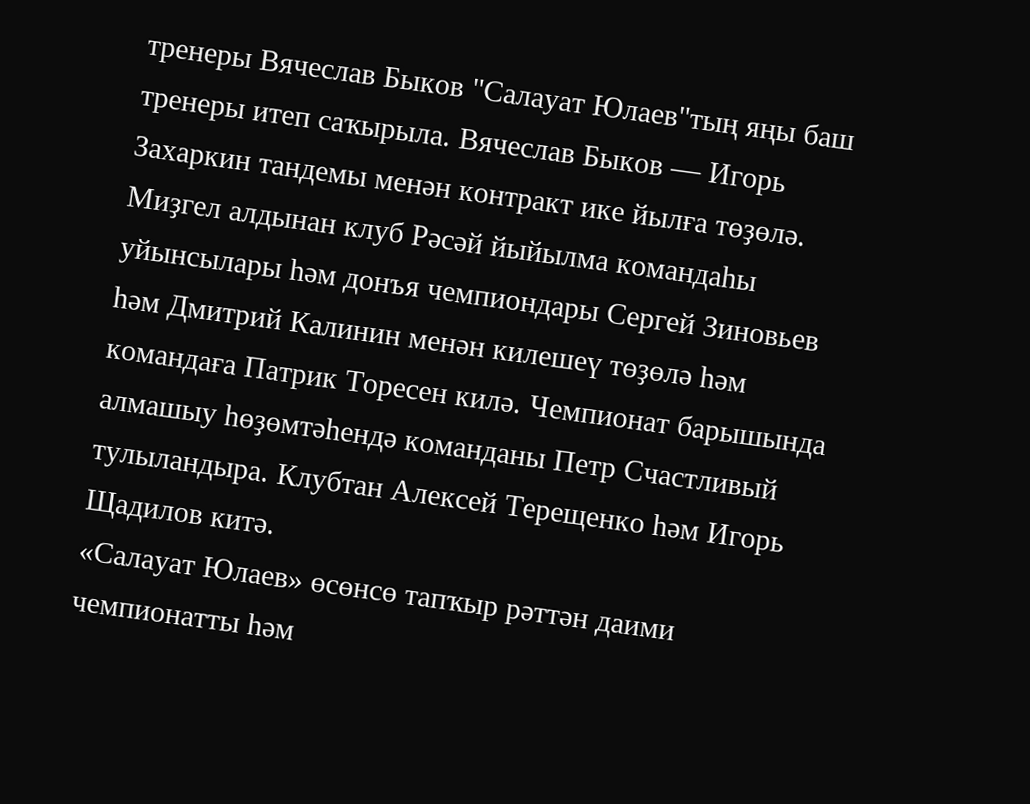тренеры Вячеслав Быков "Салауат Юлаев"тың яңы баш тренеры итеп саҡырыла. Вячеслав Быков — Игорь Захаркин тандемы менән контракт ике йылға төҙөлә.
Миҙгел алдынан клуб Рәсәй йыйылма командаһы уйынсылары һәм донъя чемпиондары Сергей Зиновьев һәм Дмитрий Калинин менән килешеү төҙөлә һәм командаға Патрик Торесен килә. Чемпионат барышында алмашыу һөҙөмтәһендә команданы Петр Счастливый тулыландыра. Клубтан Алексей Терещенко һәм Игорь Щадилов китә.
«Салауат Юлаев» өсөнсө тапҡыр рәттән даими чемпионатты һәм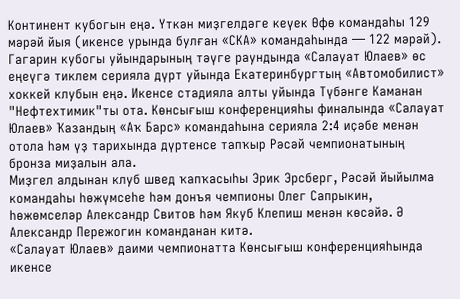Континент кубогын еңә. Үткән миҙгелдәге кеүек Өфө командаһы 129 мәрәй йыя (икенсе урында булған «СКА» командаһында — 122 мәрәй). Гагарин кубогы уйындарының тәүге раундында «Салауат Юлаев» өс еңеүгә тиклем серияла дүрт уйында Екатеринбургтың «Автомобилист» хоккей клубын еңә. Икенсе стадияла алты уйында Түбәнге Каманан "Нефтехтимик"ты ота. Көнсығыш конференцияһы финалында «Салауат Юлаев» Ҡазандың «Аҡ Барс» командаһына серияла 2:4 иҫәбе менән отола һәм үҙ тарихында дүртенсе тапҡыр Рәсәй чемпионатының бронза миҙалын ала.
Миҙгел алдынан клуб швед ҡапҡасыһы Эрик Эрсберг, Рәсәй йыйылма командаһы һөжүмсеһе һәм донъя чемпионы Олег Сапрыкин, һөжөмселәр Александр Свитов һәм Якуб Клепиш менән көсәйә. Ә Александр Пережогин команданан китә.
«Салауат Юлаев» даими чемпионатта Көнсығыш конференцияһында икенсе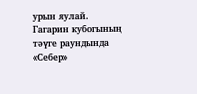урын яулай. Гагарин кубогының тәүге раундында «Себер»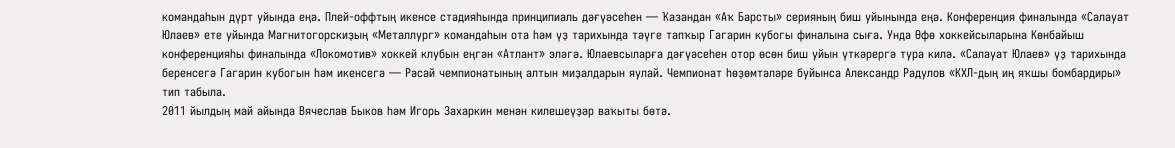командаһын дүрт уйында еңә. Плей-оффтың икенсе стадияһында принципиаль дәғүәсеһен — Ҡазандан «Аҡ Барсты» серияның биш уйынында еңә. Конференция финалында «Салауат Юлаев» ете уйында Магнитогорскиҙың «Металлург» командаһын ота һәм үҙ тарихында тәүге тапҡыр Гагарин кубогы финалына сыға. Унда Өфө хоккейсыларына Көнбайыш конференцияһы финалында «Локомотив» хоккей клубын еңгән «Атлант» эләгә. Юлаевсыларға дәғүәсеһен отор өсөн биш уйын үткәрергә тура килә. «Салауат Юлаев» үҙ тарихында беренсегә Гагарин кубогын һәм икенсегә — Рәсәй чемпионатының алтын миҙалдарын яулай. Чемпионат һөҙөмтәләре буйынса Александр Радулов «КХЛ-дың иң яҡшы бомбардиры» тип табыла.
2011 йылдың май айында Вячеслав Быков һәм Игорь Захаркин менән килешеүҙәр ваҡыты бөтә.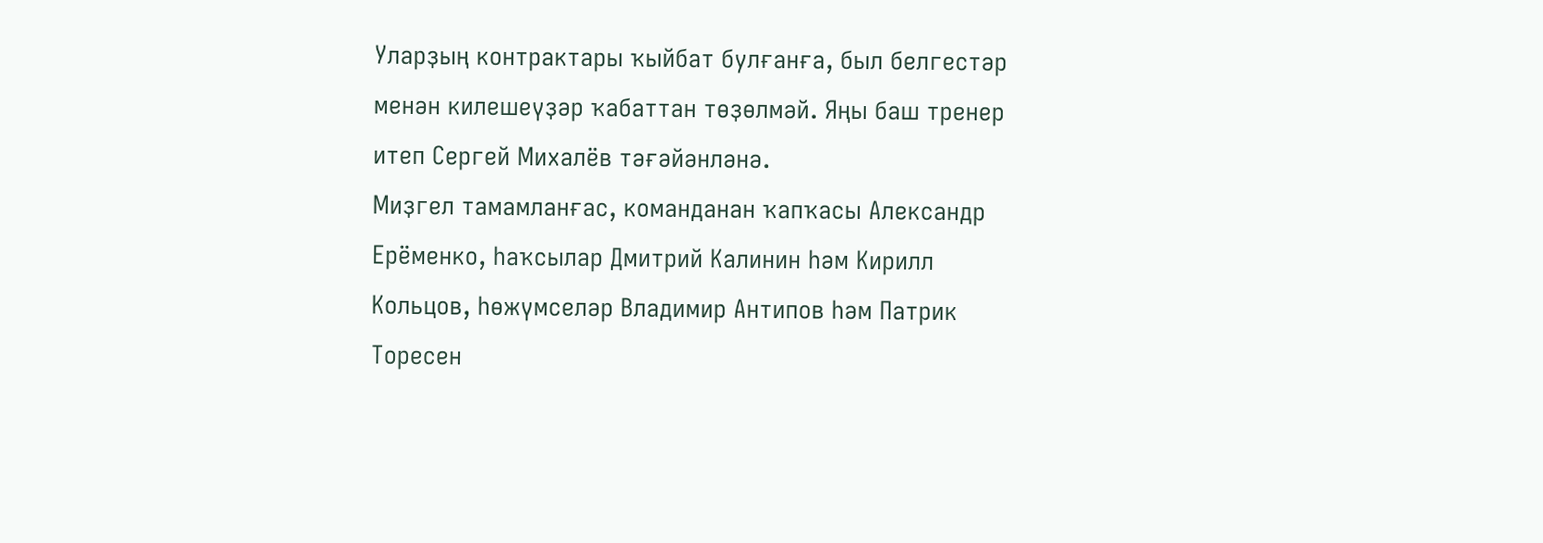Уларҙың контрактары ҡыйбат булғанға, был белгестәр менән килешеүҙәр ҡабаттан төҙөлмәй. Яңы баш тренер итеп Сергей Михалёв тәғәйәнләнә.
Миҙгел тамамланғас, команданан ҡапҡасы Александр Ерёменко, һаҡсылар Дмитрий Калинин һәм Кирилл Кольцов, һөжүмселәр Владимир Антипов һәм Патрик Торесен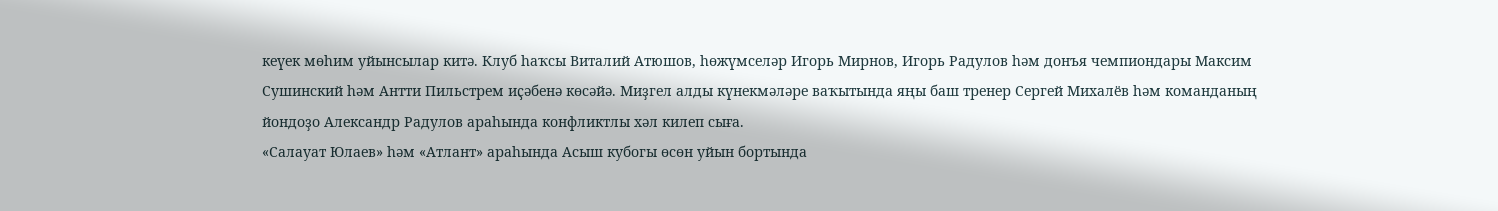кеүек мөһим уйынсылар китә. Клуб һаҡсы Виталий Атюшов, һөжүмселәр Игорь Мирнов, Игорь Радулов һәм донъя чемпиондары Максим Сушинский һәм Антти Пильстрем иҫәбенә көсәйә. Миҙгел алды күнекмәләре ваҡытында яңы баш тренер Сергей Михалёв һәм команданың йондоҙо Александр Радулов араһында конфликтлы хәл килеп сыға.
«Салауат Юлаев» һәм «Атлант» араһында Асыш кубогы өсөн уйын бортында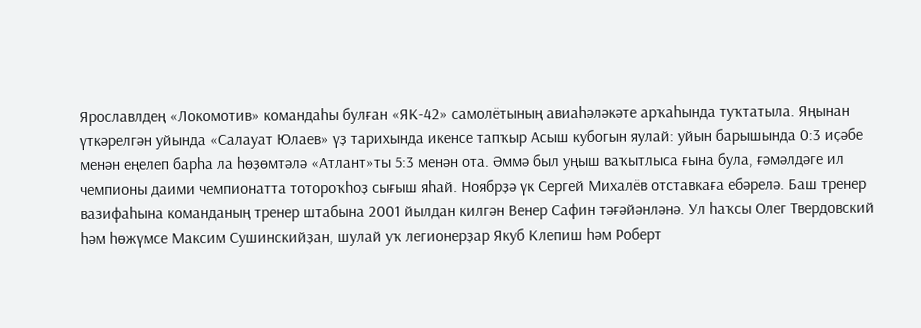Ярославлдең «Локомотив» командаһы булған «ЯК-42» самолётының авиаһәләкәте арҡаһында туҡтатыла. Яңынан үткәрелгән уйында «Салауат Юлаев» үҙ тарихында икенсе тапҡыр Асыш кубогын яулай: уйын барышында 0:3 иҫәбе менән еңелеп барһа ла һөҙөмтәлә «Атлант»ты 5:3 менән ота. Әммә был уңыш ваҡытлыса ғына була, ғәмәлдәге ил чемпионы даими чемпионатта тотороҡһоҙ сығыш яһай. Ноябрҙә үк Сергей Михалёв отставкаға ебәрелә. Баш тренер вазифаһына команданың тренер штабына 2001 йылдан килгән Венер Сафин тәғәйәнләнә. Ул һаҡсы Олег Твердовский һәм һөжүмсе Максим Сушинскийҙан, шулай уҡ легионерҙар Якуб Клепиш һәм Роберт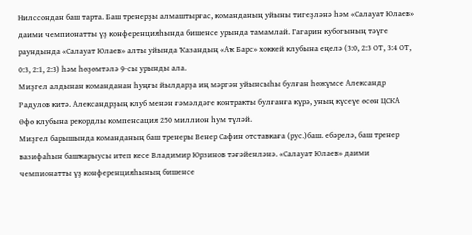Нилссондан баш тарта. Баш тренерҙы алмаштырғас, команданың уйыны тигеҙләнә һәм «Салауат Юлаев» даими чемпионатты үҙ конференцияһында бишенсе урында тамамлай. Гагарин кубогының тәүге раундында «Салауат Юлаев» алты уйында Ҡазандың «Аҡ Барс» хоккей клубына еңелә (3:0, 2:3 ОТ, 3:4 ОТ, 0:3, 2:1, 2:3) һәм һөҙөмтәлә 9-сы урынды ала.
Миҙгел алдынан команданан һуңғы йылдарҙа иң мәргән уйынсыһы булған һөжүмсе Александр Радулов китә. Александрҙың клуб менән ғәмәлдәге контракты булғанға күрә, уның күсеүе өсөн ЦСКА Өфө клубына рекордлы компенсация 250 миллион һум түләй.
Миҙгел барышында команданың баш тренеры Венер Сафин отставкаға (рус.)баш. ебәрелә, баш тренер вазифаһын башҡарыусы итеп кесе Владимир Юрзинов тәғәйенләнә. «Салауат Юлаев» даими чемпионатты үҙ конференцияһының бишенсе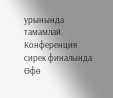урынында тамамлай. Конференция сирек финалында Өфө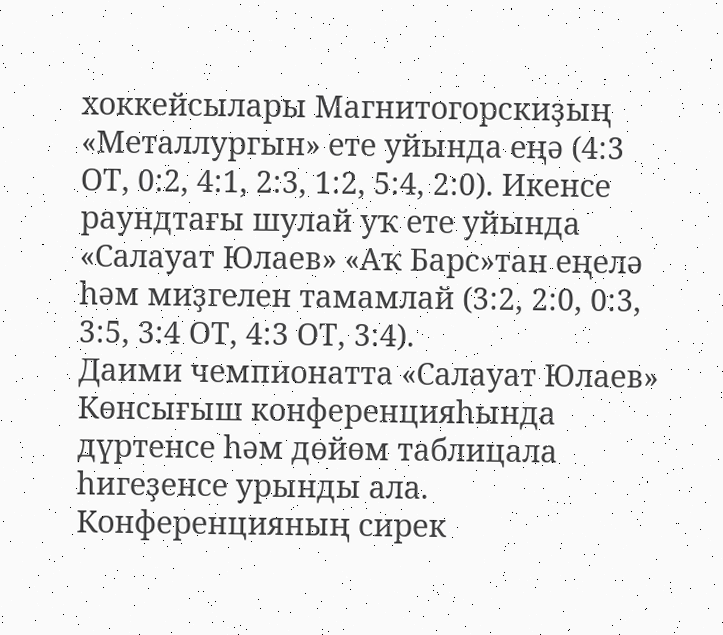хоккейсылары Магнитогорскиҙың «Металлургын» ете уйында еңә (4:3 ОТ, 0:2, 4:1, 2:3, 1:2, 5:4, 2:0). Икенсе раундтағы шулай уҡ ете уйында «Салауат Юлаев» «Аҡ Барс»тан еңелә һәм миҙгелен тамамлай (3:2, 2:0, 0:3, 3:5, 3:4 ОТ, 4:3 ОТ, 3:4).
Даими чемпионатта «Салауат Юлаев» Көнсығыш конференцияһында дүртенсе һәм дөйөм таблицала һигеҙенсе урынды ала. Конференцияның сирек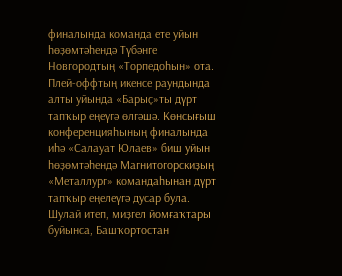финалында команда ете уйын һөҙөмтәһендә Түбәнге Новгородтың «Торпедоһын» ота. Плей-оффтың икенсе раундында алты уйында «Барыҫ»ты дүрт тапҡыр еңеүгә өлгәшә. Көнсығыш конференцияһының финалында иһә «Салауат Юлаев» биш уйын һөҙөмтәһендә Магнитогорскиҙың «Металлург» командаһынан дүрт тапҡыр еңелеүгә дусар була. Шулай итеп, миҙгел йомғаҡтары буйынса, Башҡортостан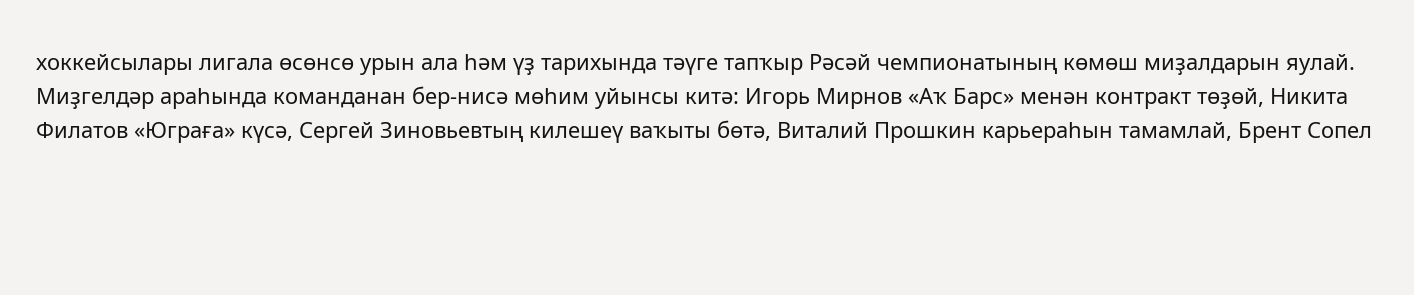хоккейсылары лигала өсөнсө урын ала һәм үҙ тарихында тәүге тапҡыр Рәсәй чемпионатының көмөш миҙалдарын яулай.
Миҙгелдәр араһында команданан бер-нисә мөһим уйынсы китә: Игорь Мирнов «Аҡ Барс» менән контракт төҙөй, Никита Филатов «Юграға» күсә, Сергей Зиновьевтың килешеү ваҡыты бөтә, Виталий Прошкин карьераһын тамамлай, Брент Сопел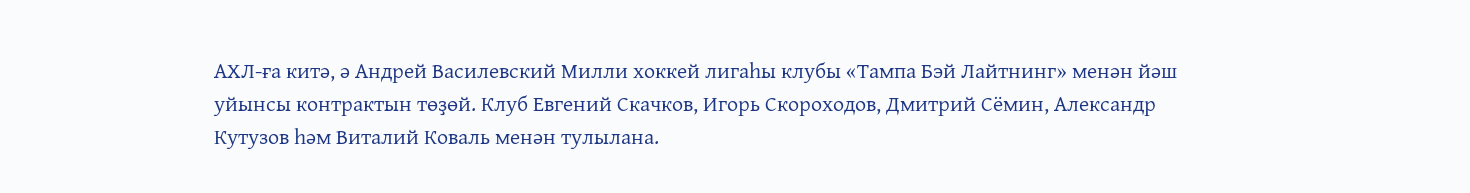АХЛ-ға китә, ә Андрей Василевский Милли хоккей лигаһы клубы «Тампа Бэй Лайтнинг» менән йәш уйынсы контрактын төҙөй. Клуб Евгений Скачков, Игорь Скороходов, Дмитрий Сёмин, Александр Кутузов һәм Виталий Коваль менән тулылана.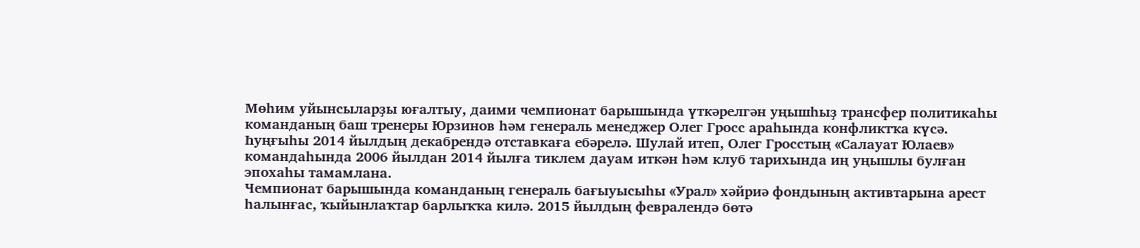Мөһим уйынсыларҙы юғалтыу, даими чемпионат барышында үткәрелгән уңышһыҙ трансфер политикаһы команданың баш тренеры Юрзинов һәм генераль менеджер Олег Гросс араһында конфликтҡа күсә. Һуңғыһы 2014 йылдың декабрендә отставкаға ебәрелә. Шулай итеп, Олег Гросстың «Салауат Юлаев» командаһында 2006 йылдан 2014 йылға тиклем дауам иткән һәм клуб тарихында иң уңышлы булған эпохаһы тамамлана.
Чемпионат барышында команданың генераль бағыуысыһы «Урал» хәйриә фондының активтарына арест һалынғас, ҡыйынлаҡтар барлыҡҡа килә. 2015 йылдың февралендә бөтә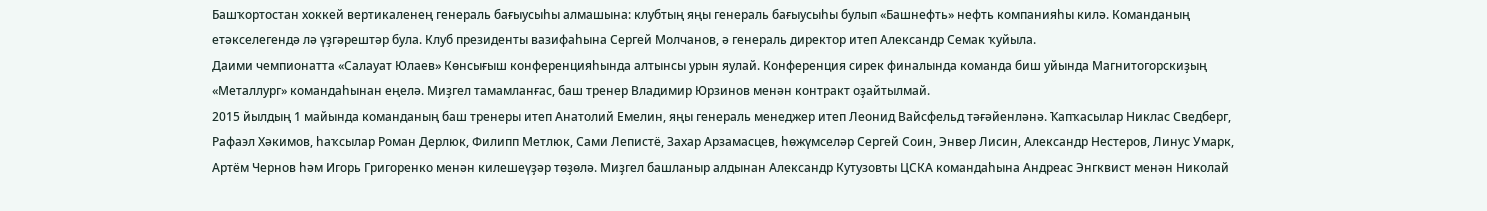Башҡортостан хоккей вертикаленең генераль бағыусыһы алмашына: клубтың яңы генераль бағыусыһы булып «Башнефть» нефть компанияһы килә. Команданың етәкселегендә лә үҙгәрештәр була. Клуб президенты вазифаһына Сергей Молчанов, ә генераль директор итеп Александр Семак ҡуйыла.
Даими чемпионатта «Салауат Юлаев» Көнсығыш конференцияһында алтынсы урын яулай. Конференция сирек финалында команда биш уйында Магнитогорскиҙың «Металлург» командаһынан еңелә. Миҙгел тамамланғас, баш тренер Владимир Юрзинов менән контракт оҙайтылмай.
2015 йылдың 1 майында команданың баш тренеры итеп Анатолий Емелин, яңы генераль менеджер итеп Леонид Вайсфельд тәғәйенләнә. Ҡапҡасылар Никлас Сведберг, Рафаэл Хәкимов, һаҡсылар Роман Дерлюк, Филипп Метлюк, Сами Лепистё, Захар Арзамасцев, һөжүмселәр Сергей Соин, Энвер Лисин, Александр Нестеров, Линус Умарк, Артём Чернов һәм Игорь Григоренко менән килешеүҙәр төҙөлә. Миҙгел башланыр алдынан Александр Кутузовты ЦСКА командаһына Андреас Энгквист менән Николай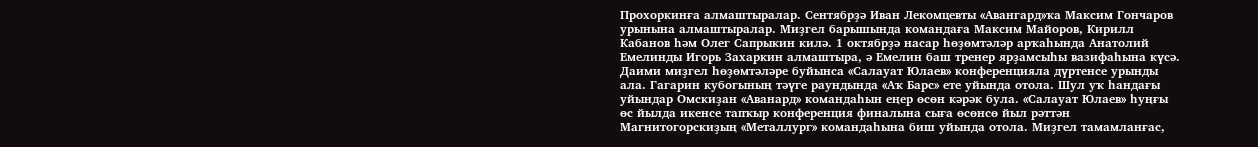Прохоркинға алмаштыралар. Сентябрҙә Иван Лекомцевты «Авангард»ҡа Максим Гончаров урынына алмаштыралар. Миҙгел барышында командаға Максим Майоров, Кирилл Кабанов һәм Олег Сапрыкин килә. 1 октябрҙә насар һөҙөмтәләр арҡаһында Анатолий Емелинды Игорь Захаркин алмаштыра, ә Емелин баш тренер ярҙамсыһы вазифаһына күсә.
Даими миҙгел һөҙөмтәләре буйынса «Салауат Юлаев» конференцияла дүртенсе урынды ала. Гагарин кубогының тәүге раундында «Аҡ Барс» ете уйында отола. Шул уҡ һандағы уйындар Омскиҙан «Аванард» командаһын еңер өсөн кәрәк була. «Салауат Юлаев» һуңғы өс йылда икенсе тапҡыр конференция финалына сыға өсөнсө йыл рәттән Магнитогорскиҙың «Металлург» командаһына биш уйында отола. Миҙгел тамамланғас,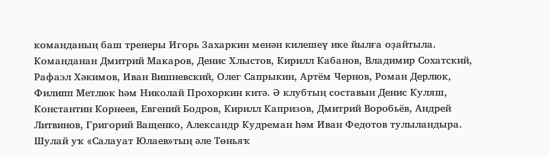команданың баш тренеры Игорь Захаркин менән килешеү ике йылға оҙайтыла.
Команданан Дмитрий Макаров, Денис Хлыстов, Кирилл Кабанов, Владимир Сохатский, Рафаэл Хәкимов, Иван Вишневский, Олег Сапрыкин, Артём Чернов, Роман Дерлюк, Филипп Метлюк һәм Николай Прохоркин китә. Ә клубтың составын Денис Куляш, Константин Корнеев, Евгений Бодров, Кирилл Капризов, Дмитрий Воробьёв, Андрей Литвинов, Григорий Ващенко, Александр Кудреман һәм Иван Федотов тулыландыра. Шулай уҡ «Салауат Юлаев»тың әле Төньяҡ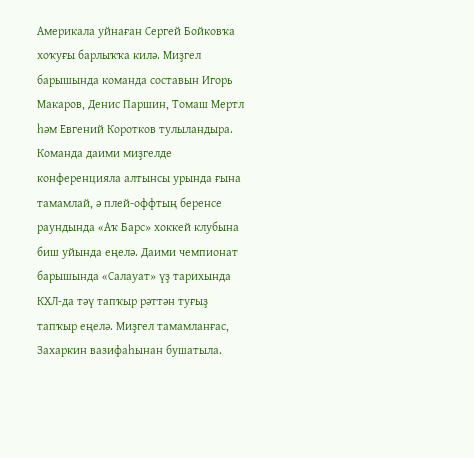Америкала уйнаған Сергей Бойковҡа хоҡуғы барлыҡҡа килә. Миҙгел барышында команда составын Игорь Макаров, Денис Паршин, Томаш Мертл һәм Евгений Коротков тулыландыра. Команда даими миҙгелде конференцияла алтынсы урында ғына тамамлай, ә плей-оффтың беренсе раундында «Аҡ Барс» хоккей клубына биш уйында еңелә. Даими чемпионат барышында «Салауат» үҙ тарихында КХЛ-да тәү тапҡыр рәттән туғыҙ тапҡыр еңелә. Миҙгел тамамланғас, Захаркин вазифаһынан бушатыла.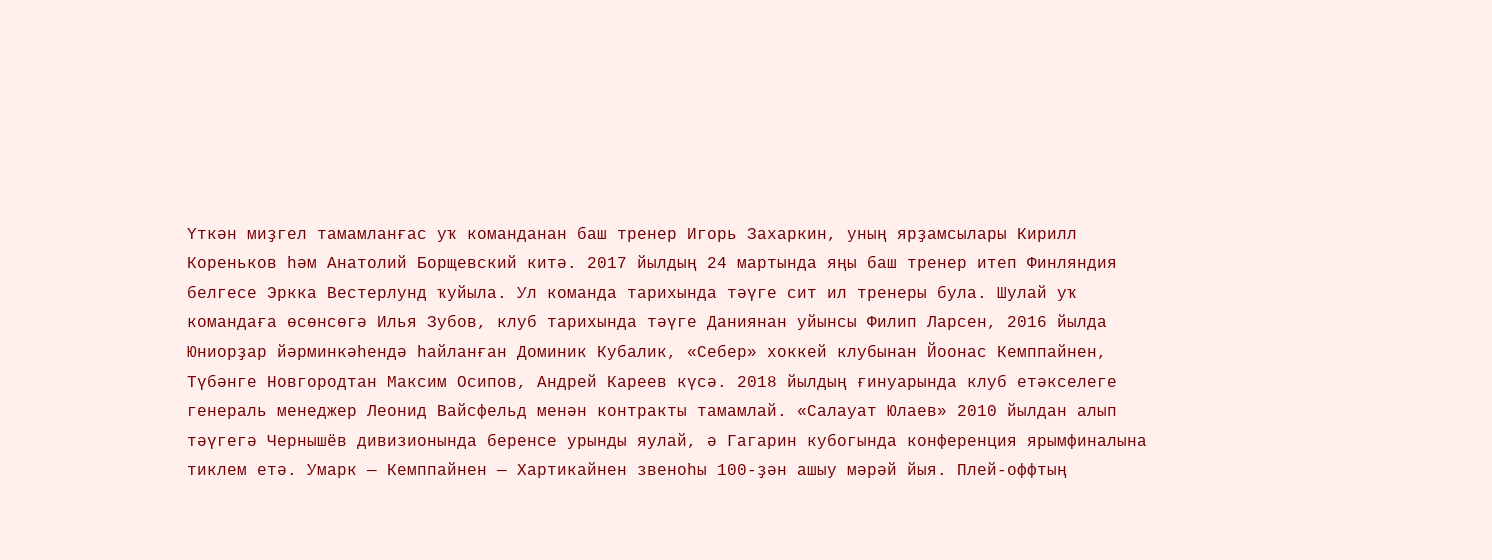Үткән миҙгел тамамланғас уҡ команданан баш тренер Игорь Захаркин, уның ярҙамсылары Кирилл Кореньков һәм Анатолий Борщевский китә. 2017 йылдың 24 мартында яңы баш тренер итеп Финляндия белгесе Эркка Вестерлунд ҡуйыла. Ул команда тарихында тәүге сит ил тренеры була. Шулай уҡ командаға өсөнсөгә Илья Зубов, клуб тарихында тәүге Даниянан уйынсы Филип Ларсен, 2016 йылда Юниорҙар йәрминкәһендә һайланған Доминик Кубалик, «Себер» хоккей клубынан Йоонас Кемппайнен, Түбәнге Новгородтан Максим Осипов, Андрей Кареев күсә. 2018 йылдың ғинуарында клуб етәкселеге генераль менеджер Леонид Вайсфельд менән контракты тамамлай. «Салауат Юлаев» 2010 йылдан алып тәүгегә Чернышёв дивизионында беренсе урынды яулай, ә Гагарин кубогында конференция ярымфиналына тиклем етә. Умарк — Кемппайнен — Хартикайнен звеноһы 100-ҙән ашыу мәрәй йыя. Плей-оффтың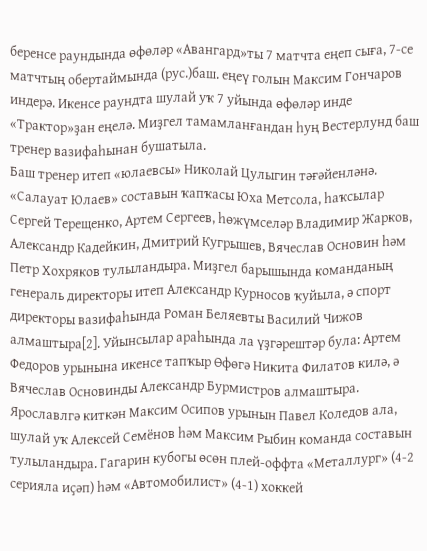беренсе раундында өфөләр «Авангард»ты 7 матчта еңеп сыға, 7-се матчтың обертаймында (рус.)баш. еңеү голын Максим Гончаров индерә. Икенсе раундта шулай уҡ 7 уйында өфөләр инде «Трактор»ҙан еңелә. Миҙгел тамамланғандан һуң Вестерлунд баш тренер вазифаһынан бушатыла.
Баш тренер итеп «юлаевсы» Николай Цулыгин тәғәйенләнә. «Салауат Юлаев» составын ҡапҡасы Юха Метсола, һаҡсылар Сергей Терещенко, Артем Сергеев, һөжүмселәр Владимир Жарков, Александр Кадейкин, Дмитрий Кугрышев, Вячеслав Основин һәм Петр Хохряков тулыландыра. Миҙгел барышында команданың генераль директоры итеп Александр Курносов ҡуйыла, ә спорт директоры вазифаһында Роман Беляевты Василий Чижов алмаштыра[2]. Уйынсылар араһында ла үҙгәрештәр була: Артем Федоров урынына икенсе тапҡыр Өфөгә Никита Филатов килә, ә Вячеслав Основинды Александр Бурмистров алмаштыра. Ярославлгә киткән Максим Осипов урынын Павел Коледов ала, шулай уҡ Алексей Семёнов һәм Максим Рыбин команда составын тулыландыра. Гагарин кубогы өсөн плей-оффта «Металлург» (4-2 серияла иҫәп) һәм «Автомобилист» (4-1) хоккей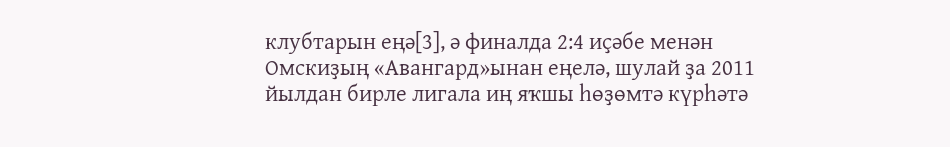клубтарын еңә[3], ә финалда 2:4 иҫәбе менән Омскиҙың «Авангард»ынан еңелә, шулай ҙа 2011 йылдан бирле лигала иң яҡшы һөҙөмтә күрһәтә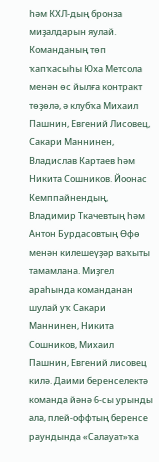һәм КХЛ-дың бронза миҙалдарын яулай.
Команданың төп ҡапҡасыһы Юха Метсола менән өс йылға контракт төҙөлә, ә клубҡа Михаил Пашнин, Евгений Лисовец, Сакари Маннинен, Владислав Картаев һәм Никита Сошников. Йоонас Кемппайнендың, Владимир Ткачевтың һәм Антон Бурдасовтың Өфө менән килешеүҙәр ваҡыты тамамлана. Миҙгел араһында команданан шулай уҡ Сакари Маннинен, Никита Сошников, Михаил Пашнин, Евгений лисовец килә. Даими беренселектә команда йәнә 6-сы урынды ала, плей-оффтың беренсе раундында «Салауат»ҡа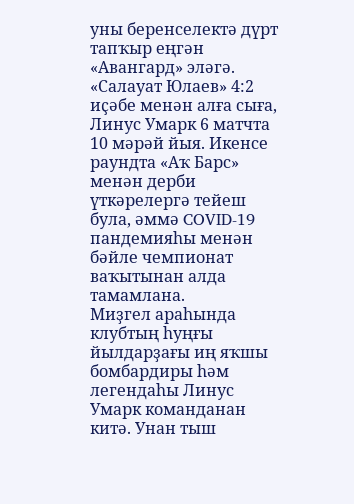уны беренселектә дүрт тапҡыр еңгән «Авангард» эләгә. «Салауат Юлаев» 4:2 иҫәбе менән алға сыға, Линус Умарк 6 матчта 10 мәрәй йыя. Икенсе раундта «Аҡ Барс» менән дерби үткәрелергә тейеш була, әммә COVID-19 пандемияһы менән бәйле чемпионат ваҡытынан алда тамамлана.
Миҙгел араһында клубтың һуңғы йылдарҙағы иң яҡшы бомбардиры һәм легендаһы Линус Умарк команданан китә. Унан тыш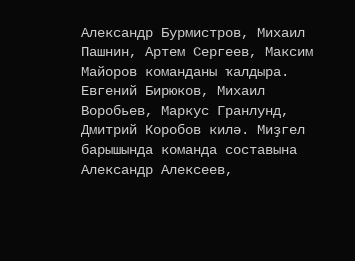Александр Бурмистров, Михаил Пашнин, Артем Сергеев, Максим Майоров команданы ҡалдыра. Евгений Бирюков, Михаил Воробьев, Маркус Гранлунд, Дмитрий Коробов килә. Миҙгел барышында команда составына Александр Алексеев,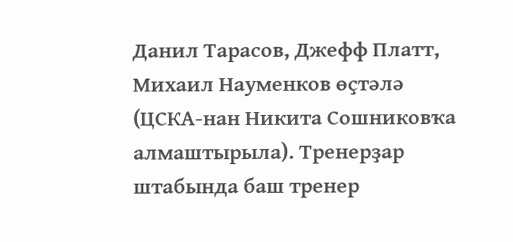Данил Тарасов, Джефф Платт, Михаил Науменков өҫтәлә (ЦСКА-нан Никита Сошниковҡа алмаштырыла). Тренерҙар штабында баш тренер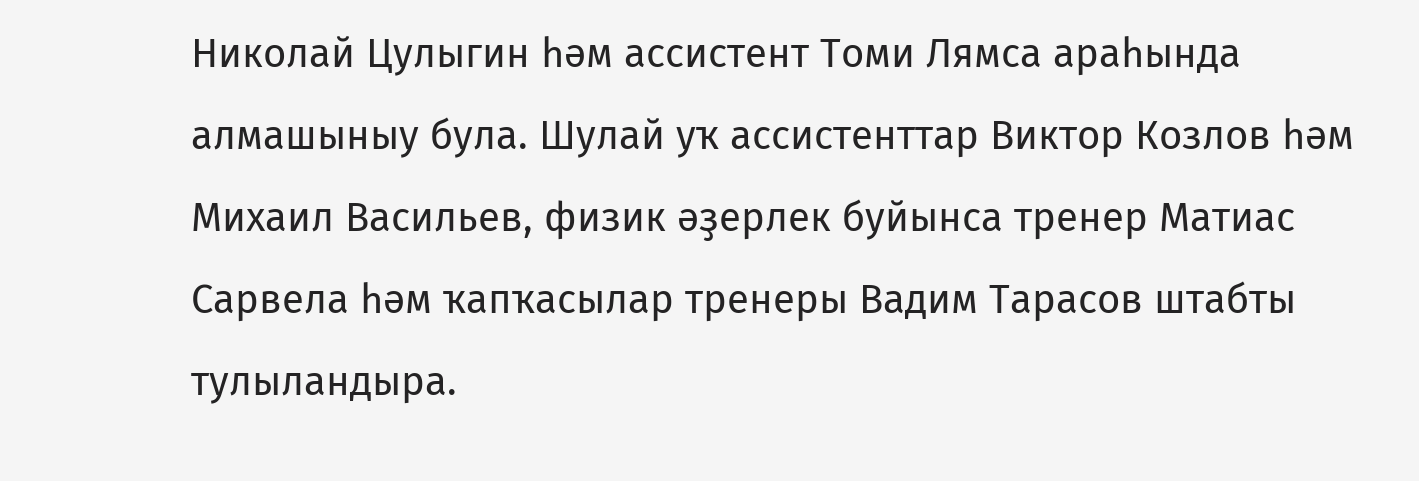Николай Цулыгин һәм ассистент Томи Лямса араһында алмашыныу була. Шулай уҡ ассистенттар Виктор Козлов һәм Михаил Васильев, физик әҙерлек буйынса тренер Матиас Сарвела һәм ҡапҡасылар тренеры Вадим Тарасов штабты тулыландыра.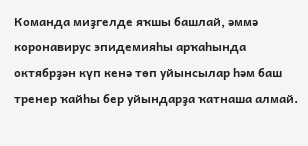Команда миҙгелде яҡшы башлай, әммә коронавирус эпидемияһы арҡаһында октябрҙән күп кенә төп уйынсылар һәм баш тренер ҡайһы бер уйындарҙа ҡатнаша алмай.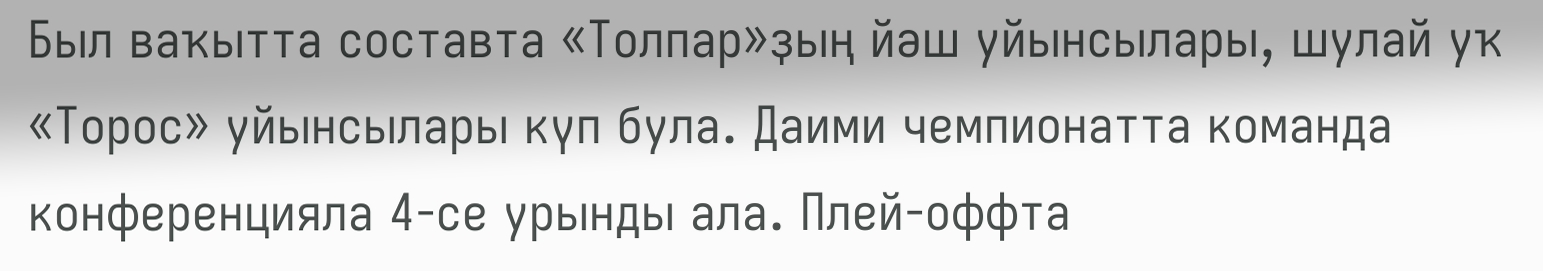Был ваҡытта составта «Толпар»ҙың йәш уйынсылары, шулай уҡ «Торос» уйынсылары күп була. Даими чемпионатта команда конференцияла 4-се урынды ала. Плей-оффта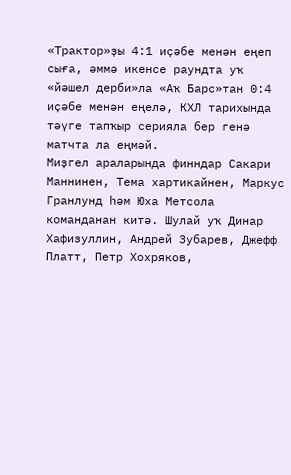«Трактор»ҙы 4:1 иҫәбе менән еңеп сыға, әммә икенсе раундта уҡ «йәшел дерби»ла «Аҡ Барс»тан 0:4 иҫәбе менән еңелә, КХЛ тарихында тәүге тапҡыр серияла бер генә матчта ла еңмәй.
Миҙгел араларында финндар Сакари Маннинен, Тема хартикайнен, Маркус Гранлунд һәм Юха Метсола команданан китә. Шулай уҡ Динар Хафизуллин, Андрей Зубарев, Джефф Платт, Петр Хохряков,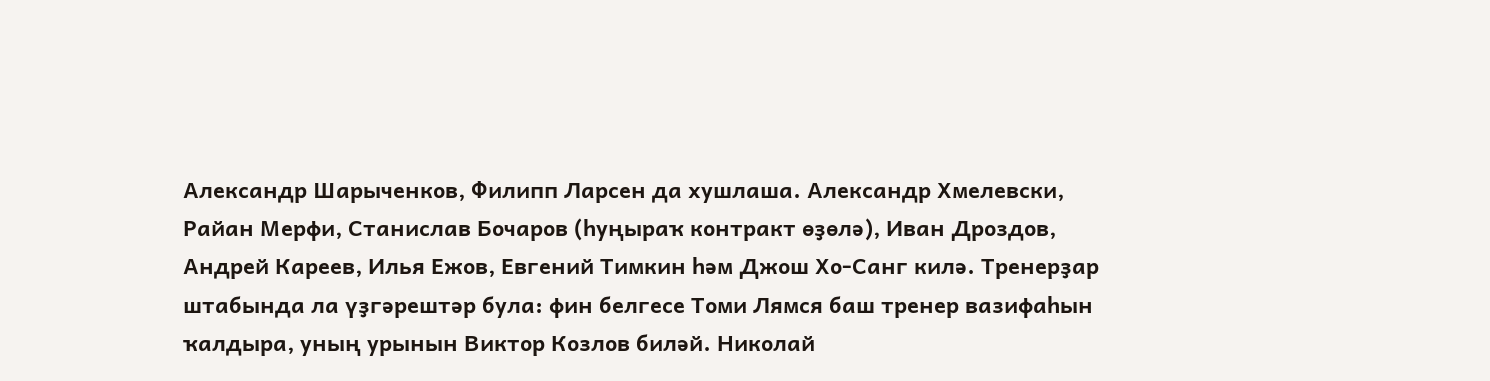Александр Шарыченков, Филипп Ларсен да хушлаша. Александр Хмелевски, Райан Мерфи, Станислав Бочаров (һуңыраҡ контракт өҙөлә), Иван Дроздов, Андрей Кареев, Илья Ежов, Евгений Тимкин һәм Джош Хо-Санг килә. Тренерҙар штабында ла үҙгәрештәр була: фин белгесе Томи Лямся баш тренер вазифаһын ҡалдыра, уның урынын Виктор Козлов биләй. Николай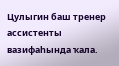Цулыгин баш тренер ассистенты вазифаһында ҡала.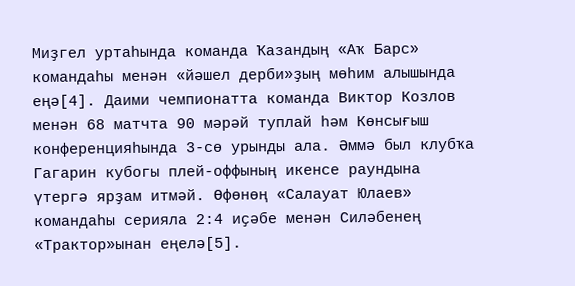Миҙгел уртаһында команда Ҡазандың «Аҡ Барс» командаһы менән «йәшел дерби»ҙың мөһим алышында еңә[4]. Даими чемпионатта команда Виктор Козлов менән 68 матчта 90 мәрәй туплай һәм Көнсығыш конференцияһында 3-сө урынды ала. Әммә был клубҡа Гагарин кубогы плей-оффының икенсе раундына үтергә ярҙам итмәй. Өфөнөң «Салауат Юлаев» командаһы серияла 2:4 иҫәбе менән Силәбенең «Трактор»ынан еңелә[5].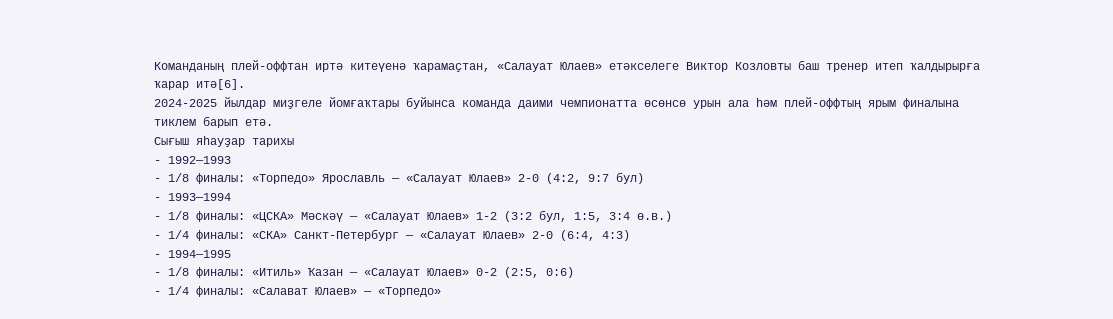Команданың плей-оффтан иртә китеүенә ҡарамаҫтан, «Салауат Юлаев» етәкселеге Виктор Козловты баш тренер итеп ҡалдырырға ҡарар итә[6].
2024-2025 йылдар миҙгеле йомғаҡтары буйынса команда даими чемпионатта өсөнсө урын ала һәм плей-оффтың ярым финалына тиклем барып етә.
Сығыш яһауҙар тарихы
- 1992—1993
- 1/8 финалы: «Торпедо» Ярославль — «Салауат Юлаев» 2-0 (4:2, 9:7 бул)
- 1993—1994
- 1/8 финалы: «ЦСКА» Мәскәү — «Салауат Юлаев» 1-2 (3:2 бул, 1:5, 3:4 ө.в.)
- 1/4 финалы: «СКА» Санкт-Петербург — «Салауат Юлаев» 2-0 (6:4, 4:3)
- 1994—1995
- 1/8 финалы: «Итиль» Ҡазан — «Салауат Юлаев» 0-2 (2:5, 0:6)
- 1/4 финалы: «Салават Юлаев» — «Торпедо»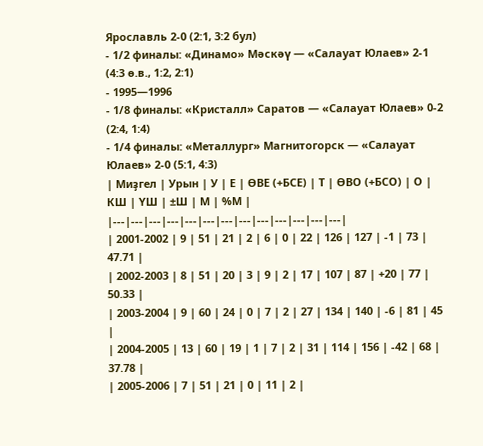Ярославль 2-0 (2:1, 3:2 бул)
- 1/2 финалы: «Динамо» Мәскәү — «Салауат Юлаев» 2-1 (4:3 ө.в., 1:2, 2:1)
- 1995—1996
- 1/8 финалы: «Кристалл» Саратов — «Салауат Юлаев» 0-2 (2:4, 1:4)
- 1/4 финалы: «Металлург» Магнитогорск — «Салауат Юлаев» 2-0 (5:1, 4:3)
| Миҙгел | Урын | У | Е | ӨВЕ (+БСЕ) | Т | ӨВО (+БСО) | О | КШ | ҮШ | ±Ш | М | %М |
|---|---|---|---|---|---|---|---|---|---|---|---|---|
| 2001-2002 | 9 | 51 | 21 | 2 | 6 | 0 | 22 | 126 | 127 | -1 | 73 | 47.71 |
| 2002-2003 | 8 | 51 | 20 | 3 | 9 | 2 | 17 | 107 | 87 | +20 | 77 | 50.33 |
| 2003-2004 | 9 | 60 | 24 | 0 | 7 | 2 | 27 | 134 | 140 | -6 | 81 | 45 |
| 2004-2005 | 13 | 60 | 19 | 1 | 7 | 2 | 31 | 114 | 156 | -42 | 68 | 37.78 |
| 2005-2006 | 7 | 51 | 21 | 0 | 11 | 2 |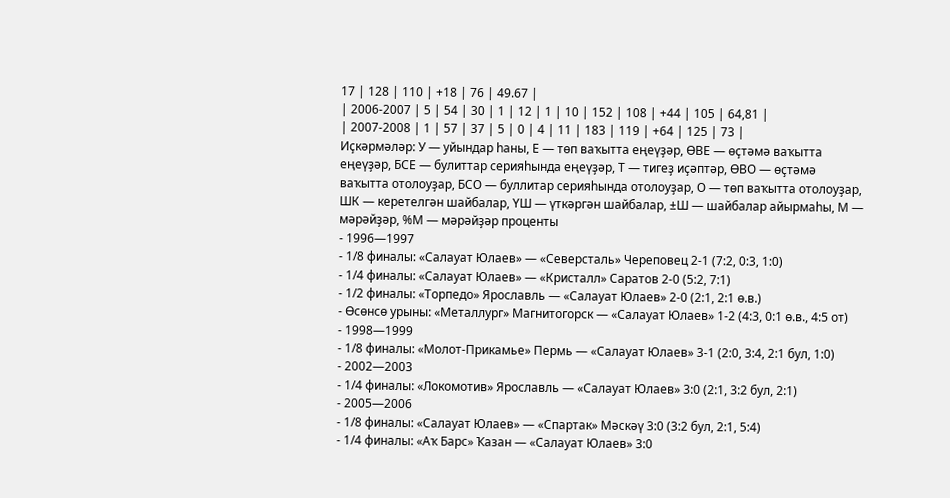17 | 128 | 110 | +18 | 76 | 49.67 |
| 2006-2007 | 5 | 54 | 30 | 1 | 12 | 1 | 10 | 152 | 108 | +44 | 105 | 64,81 |
| 2007-2008 | 1 | 57 | 37 | 5 | 0 | 4 | 11 | 183 | 119 | +64 | 125 | 73 |
Иҫкәрмәләр: У — уйындар һаны, Е — төп ваҡытта еңеүҙәр, ӨВЕ — өҫтәмә ваҡытта еңеүҙәр, БСЕ — булиттар серияһында еңеүҙәр, Т — тигеҙ иҫәптәр, ӨВО — өҫтәмә ваҡытта отолоуҙар, БСО — буллитар серияһында отолоуҙар, О — төп ваҡытта отолоуҙар, ШК — керетелгән шайбалар, ҮШ — үткәргән шайбалар, ±Ш — шайбалар айырмаһы, М — мәрәйҙәр, %М — мәрәйҙәр проценты
- 1996—1997
- 1/8 финалы: «Салауат Юлаев» — «Северсталь» Череповец 2-1 (7:2, 0:3, 1:0)
- 1/4 финалы: «Салауат Юлаев» — «Кристалл» Саратов 2-0 (5:2, 7:1)
- 1/2 финалы: «Торпедо» Ярославль — «Салауат Юлаев» 2-0 (2:1, 2:1 ө.в.)
- Өсөнсө урыны: «Металлург» Магнитогорск — «Салауат Юлаев» 1-2 (4:3, 0:1 ө.в., 4:5 от)
- 1998—1999
- 1/8 финалы: «Молот-Прикамье» Пермь — «Салауат Юлаев» 3-1 (2:0, 3:4, 2:1 бул, 1:0)
- 2002—2003
- 1/4 финалы: «Локомотив» Ярославль — «Салауат Юлаев» 3:0 (2:1, 3:2 бул, 2:1)
- 2005—2006
- 1/8 финалы: «Салауат Юлаев» — «Спартак» Мәскәү 3:0 (3:2 бул, 2:1, 5:4)
- 1/4 финалы: «Аҡ Барс» Ҡазан — «Салауат Юлаев» 3:0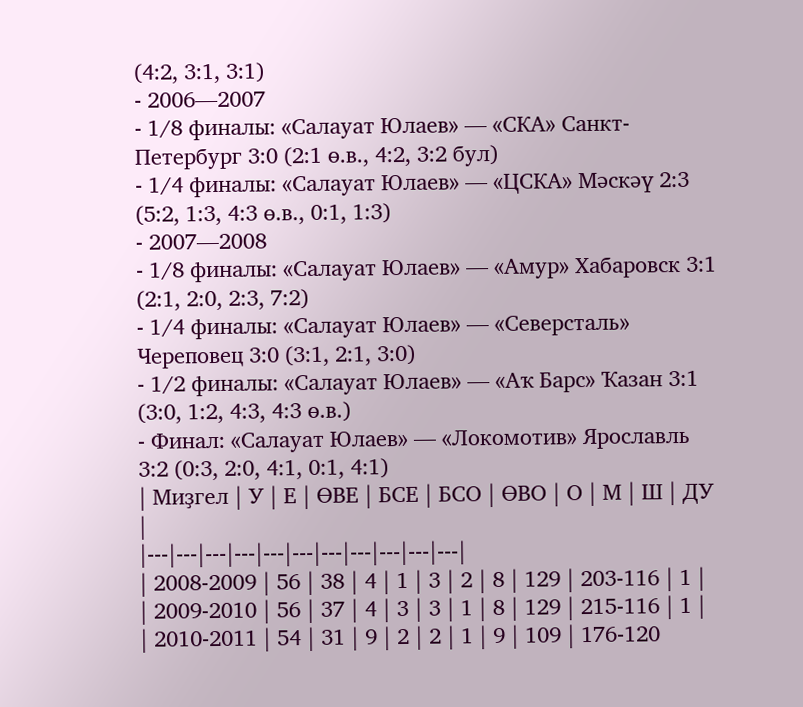(4:2, 3:1, 3:1)
- 2006—2007
- 1/8 финалы: «Салауат Юлаев» — «СКА» Санкт-Петербург 3:0 (2:1 ө.в., 4:2, 3:2 бул)
- 1/4 финалы: «Салауат Юлаев» — «ЦСКА» Мәскәү 2:3 (5:2, 1:3, 4:3 ө.в., 0:1, 1:3)
- 2007—2008
- 1/8 финалы: «Салауат Юлаев» — «Амур» Хабаровск 3:1 (2:1, 2:0, 2:3, 7:2)
- 1/4 финалы: «Салауат Юлаев» — «Северсталь» Череповец 3:0 (3:1, 2:1, 3:0)
- 1/2 финалы: «Салауат Юлаев» — «Аҡ Барс» Ҡазан 3:1 (3:0, 1:2, 4:3, 4:3 ө.в.)
- Финал: «Салауат Юлаев» — «Локомотив» Ярославль 3:2 (0:3, 2:0, 4:1, 0:1, 4:1)
| Миҙгел | У | Е | ӨВЕ | БСЕ | БСО | ӨВО | О | М | Ш | ДУ |
|---|---|---|---|---|---|---|---|---|---|---|
| 2008-2009 | 56 | 38 | 4 | 1 | 3 | 2 | 8 | 129 | 203-116 | 1 |
| 2009-2010 | 56 | 37 | 4 | 3 | 3 | 1 | 8 | 129 | 215-116 | 1 |
| 2010-2011 | 54 | 31 | 9 | 2 | 2 | 1 | 9 | 109 | 176-120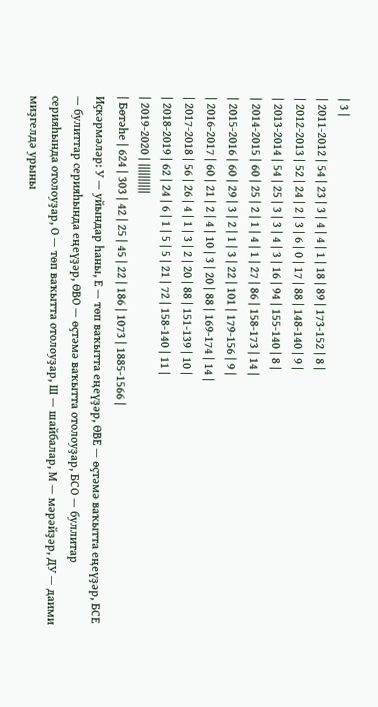| 3 |
| 2011-2012 | 54 | 23 | 3 | 4 | 4 | 1 | 18 | 89 | 173-152 | 8 |
| 2012-2013 | 52 | 24 | 2 | 3 | 6 | 0 | 17 | 88 | 148-140 | 9 |
| 2013-2014 | 54 | 25 | 3 | 3 | 4 | 3 | 16 | 94 | 155-140 | 8 |
| 2014-2015 | 60 | 25 | 2 | 1 | 4 | 1 | 27 | 86 | 158-173 | 14 |
| 2015-2016 | 60 | 29 | 3 | 2 | 1 | 3 | 22 | 101 | 179-156 | 9 |
| 2016-2017 | 60 | 21 | 2 | 4 | 10 | 3 | 20 | 88 | 169-174 | 14 |
| 2017-2018 | 56 | 26 | 4 | 1 | 3 | 2 | 20 | 88 | 151-139 | 10 |
| 2018-2019 | 62 | 24 | 6 | 1 | 5 | 5 | 21 | 72 | 158-140 | 11 |
| 2019-2020 | ||||||||||
| Бөтәһе | 624 | 303 | 42 | 25 | 45 | 22 | 186 | 1073 | 1885-1566 |
Иҫкәрмәләр: У — уйындар һаны, Е — төп ваҡытта еңеүҙәр, ӨВЕ — өҫтәмә ваҡытта еңеүҙәр, БСЕ — булиттар серияһында еңеүҙәр, ӨВО — өҫтәмә ваҡытта отолоуҙар, БСО — буллитар серияһында отолоуҙар, О — төп ваҡытта отолоуҙар, Ш — шайбалар, М — мәрәйҙәр, ДУ — даими миҙгелдә урыны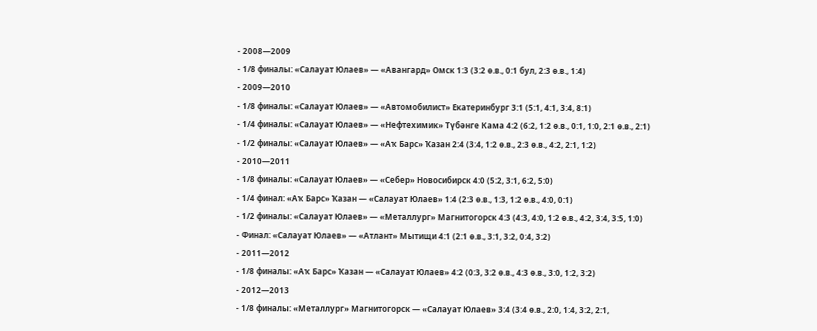- 2008—2009
- 1/8 финалы: «Салауат Юлаев» — «Авангард» Омск 1:3 (3:2 ө.в., 0:1 бул, 2:3 ө.в., 1:4)
- 2009—2010
- 1/8 финалы: «Салауат Юлаев» — «Автомобилист» Екатеринбург 3:1 (5:1, 4:1, 3:4, 8:1)
- 1/4 финалы: «Салауат Юлаев» — «Нефтехимик» Түбәнге Кама 4:2 (6:2, 1:2 ө.в., 0:1, 1:0, 2:1 ө.в., 2:1)
- 1/2 финалы: «Салауат Юлаев» — «Аҡ Барс» Ҡазан 2:4 (3:4, 1:2 ө.в., 2:3 ө.в., 4:2, 2:1, 1:2)
- 2010—2011
- 1/8 финалы: «Салауат Юлаев» — «Себер» Новосибирск 4:0 (5:2, 3:1, 6:2, 5:0)
- 1/4 финал: «Аҡ Барс» Ҡазан — «Салауат Юлаев» 1:4 (2:3 ө.в., 1:3, 1:2 ө.в., 4:0, 0:1)
- 1/2 финалы: «Салауат Юлаев» — «Металлург» Магнитогорск 4:3 (4:3, 4:0, 1:2 ө.в., 4:2, 3:4, 3:5, 1:0)
- Финал: «Салауат Юлаев» — «Атлант» Мытищи 4:1 (2:1 ө.в., 3:1, 3:2, 0:4, 3:2)
- 2011—2012
- 1/8 финалы: «Аҡ Барс» Ҡазан — «Салауат Юлаев» 4:2 (0:3, 3:2 ө.в., 4:3 ө.в., 3:0, 1:2, 3:2)
- 2012—2013
- 1/8 финалы: «Металлург» Магнитогорск — «Салауат Юлаев» 3:4 (3:4 ө.в., 2:0, 1:4, 3:2, 2:1,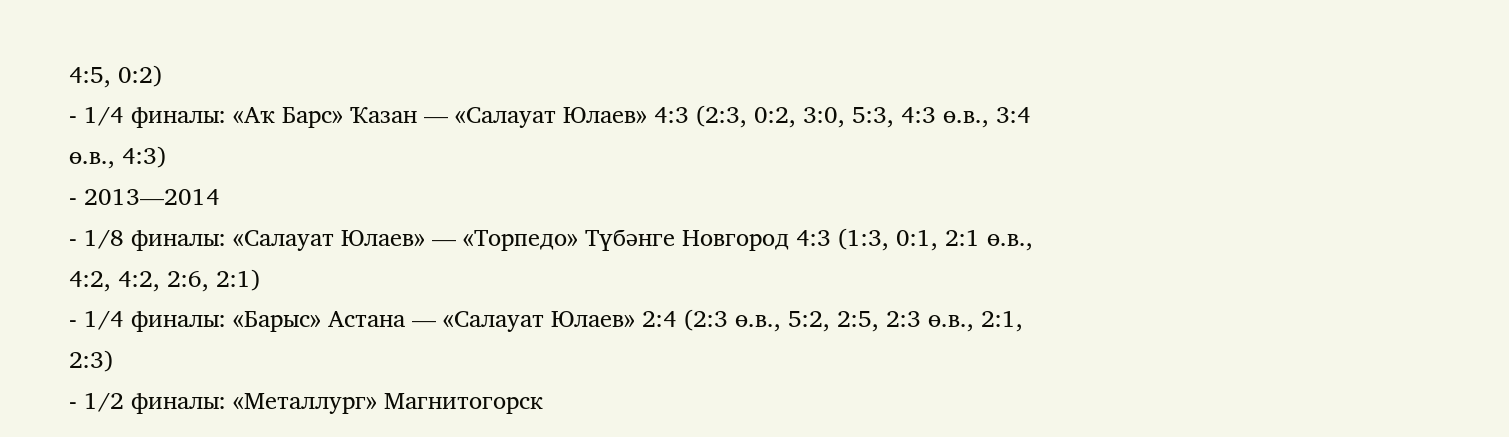4:5, 0:2)
- 1/4 финалы: «Аҡ Барс» Ҡазан — «Салауат Юлаев» 4:3 (2:3, 0:2, 3:0, 5:3, 4:3 ө.в., 3:4 ө.в., 4:3)
- 2013—2014
- 1/8 финалы: «Салауат Юлаев» — «Торпедо» Түбәнге Новгород 4:3 (1:3, 0:1, 2:1 ө.в., 4:2, 4:2, 2:6, 2:1)
- 1/4 финалы: «Барыс» Астана — «Салауат Юлаев» 2:4 (2:3 ө.в., 5:2, 2:5, 2:3 ө.в., 2:1, 2:3)
- 1/2 финалы: «Металлург» Магнитогорск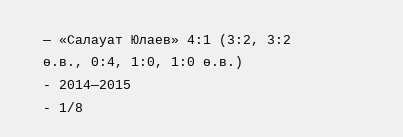— «Салауат Юлаев» 4:1 (3:2, 3:2 ө.в., 0:4, 1:0, 1:0 ө.в.)
- 2014—2015
- 1/8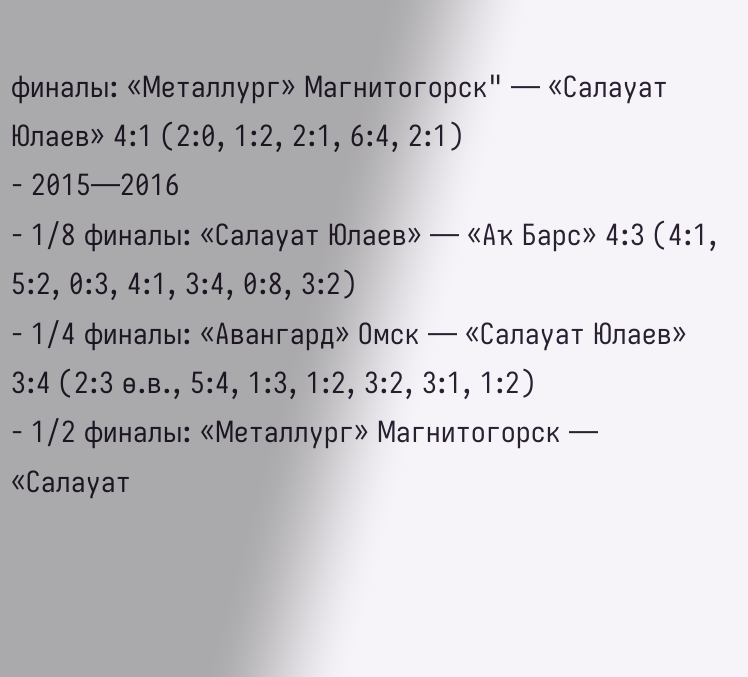финалы: «Металлург» Магнитогорск" — «Салауат Юлаев» 4:1 (2:0, 1:2, 2:1, 6:4, 2:1)
- 2015—2016
- 1/8 финалы: «Салауат Юлаев» — «Аҡ Барс» 4:3 (4:1, 5:2, 0:3, 4:1, 3:4, 0:8, 3:2)
- 1/4 финалы: «Авангард» Омск — «Салауат Юлаев» 3:4 (2:3 ө.в., 5:4, 1:3, 1:2, 3:2, 3:1, 1:2)
- 1/2 финалы: «Металлург» Магнитогорск — «Салауат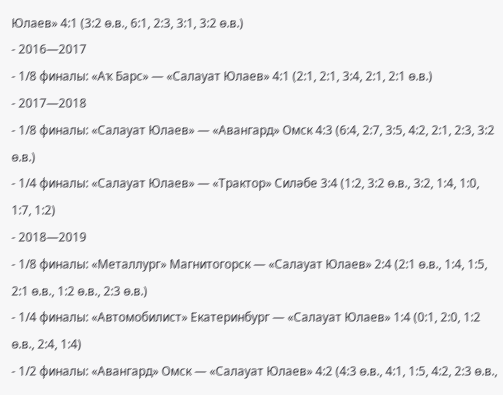Юлаев» 4:1 (3:2 ө.в., 6:1, 2:3, 3:1, 3:2 ө.в.)
- 2016—2017
- 1/8 финалы: «Аҡ Барс» — «Салауат Юлаев» 4:1 (2:1, 2:1, 3:4, 2:1, 2:1 ө.в.)
- 2017—2018
- 1/8 финалы: «Салауат Юлаев» — «Авангард» Омск 4:3 (6:4, 2:7, 3:5, 4:2, 2:1, 2:3, 3:2 ө.в.)
- 1/4 финалы: «Салауат Юлаев» — «Трактор» Силәбе 3:4 (1:2, 3:2 ө.в., 3:2, 1:4, 1:0, 1:7, 1:2)
- 2018—2019
- 1/8 финалы: «Металлург» Магнитогорск — «Салауат Юлаев» 2:4 (2:1 ө.в., 1:4, 1:5, 2:1 ө.в., 1:2 ө.в., 2:3 ө.в.)
- 1/4 финалы: «Автомобилист» Екатеринбург — «Салауат Юлаев» 1:4 (0:1, 2:0, 1:2 ө.в., 2:4, 1:4)
- 1/2 финалы: «Авангард» Омск — «Салауат Юлаев» 4:2 (4:3 ө.в., 4:1, 1:5, 4:2, 2:3 ө.в.,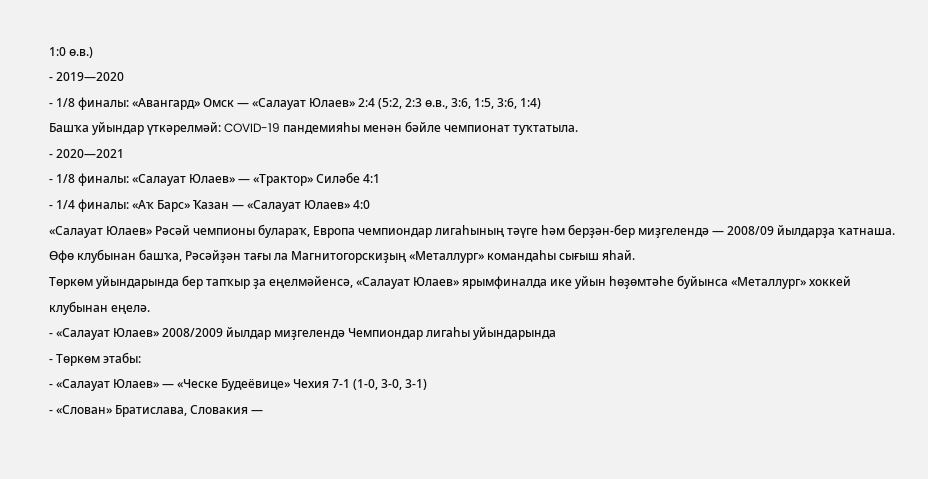1:0 ө.в.)
- 2019—2020
- 1/8 финалы: «Авангард» Омск — «Салауат Юлаев» 2:4 (5:2, 2:3 ө.в., 3:6, 1:5, 3:6, 1:4)
Башҡа уйындар үткәрелмәй: COVID-19 пандемияһы менән бәйле чемпионат туҡтатыла.
- 2020—2021
- 1/8 финалы: «Салауат Юлаев» — «Трактор» Силәбе 4:1
- 1/4 финалы: «Аҡ Барс» Ҡазан — «Салауат Юлаев» 4:0
«Салауат Юлаев» Рәсәй чемпионы булараҡ, Европа чемпиондар лигаһының тәүге һәм берҙән-бер миҙгелендә — 2008/09 йылдарҙа ҡатнаша. Өфө клубынан башҡа, Рәсәйҙән тағы ла Магнитогорскиҙың «Металлург» командаһы сығыш яһай.
Төркөм уйындарында бер тапҡыр ҙа еңелмәйенсә, «Салауат Юлаев» ярымфиналда ике уйын һөҙөмтәһе буйынса «Металлург» хоккей клубынан еңелә.
- «Салауат Юлаев» 2008/2009 йылдар миҙгелендә Чемпиондар лигаһы уйындарында
- Төркөм этабы:
- «Салауат Юлаев» — «Ческе Будеёвице» Чехия 7-1 (1-0, 3-0, 3-1)
- «Слован» Братислава, Словакия —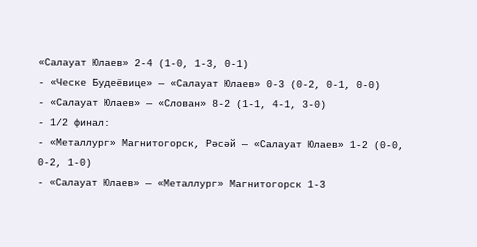«Салауат Юлаев» 2-4 (1-0, 1-3, 0-1)
- «Ческе Будеёвице» — «Салауат Юлаев» 0-3 (0-2, 0-1, 0-0)
- «Салауат Юлаев» — «Слован» 8-2 (1-1, 4-1, 3-0)
- 1/2 финал:
- «Металлург» Магнитогорск, Рәсәй — «Салауат Юлаев» 1-2 (0-0, 0-2, 1-0)
- «Салауат Юлаев» — «Металлург» Магнитогорск 1-3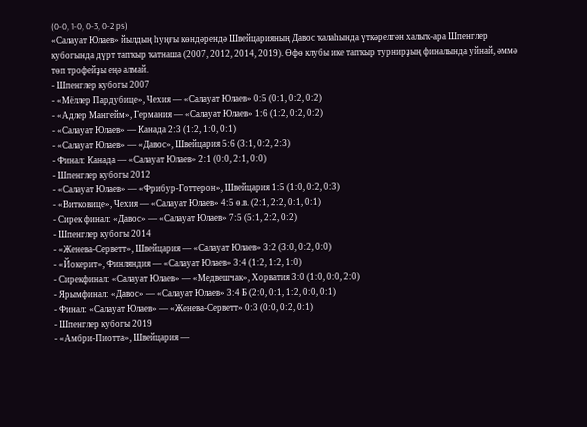(0-0, 1-0, 0-3, 0-2 ps)
«Салауат Юлаев» йылдың һуңғы көндәрендә Швейцарияның Давос ҡалаһында үткәрелгән халыҡ-ара Шпенглер кубогында дүрт тапҡыр ҡатнаша (2007, 2012, 2014, 2019). Өфө клубы ике тапҡыр турнирҙың финалында уйнай, әммә төп трофейҙы еңә алмай.
- Шпенглер кубогы 2007
- «Мёллер Пардубице», Чехия — «Салауат Юлаев» 0:5 (0:1, 0:2, 0:2)
- «Адлер Мангейм», Германия — «Салауат Юлаев» 1:6 (1:2, 0:2, 0:2)
- «Салауат Юлаев» — Канада 2:3 (1:2, 1:0, 0:1)
- «Салауат Юлаев» — «Давос», Швейцария 5:6 (3:1, 0:2, 2:3)
- Финал: Канада — «Салауат Юлаев» 2:1 (0:0, 2:1, 0:0)
- Шпенглер кубогы 2012
- «Салауат Юлаев» — «Фрибур-Готтерон», Швейцария 1:5 (1:0, 0:2, 0:3)
- «Витковице», Чехия — «Салауат Юлаев» 4:5 ө.в. (2:1, 2:2, 0:1, 0:1)
- Сирек финал: «Давос» — «Салауат Юлаев» 7:5 (5:1, 2:2, 0:2)
- Шпенглер кубогы 2014
- «Женева-Серветт», Швейцария — «Салауат Юлаев» 3:2 (3:0, 0:2, 0:0)
- «Йокерит», Финляндия — «Салауат Юлаев» 3:4 (1:2, 1:2, 1:0)
- Сирекфинал: «Салауат Юлаев» — «Медвешчак», Хорватия 3:0 (1:0, 0:0, 2:0)
- Ярымфинал: «Давос» — «Салауат Юлаев» 3:4 Б (2:0, 0:1, 1:2, 0:0, 0:1)
- Финал: «Салауат Юлаев» — «Женева-Серветт» 0:3 (0:0, 0:2, 0:1)
- Шпенглер кубогы 2019
- «Амбри-Пиотта», Швейцария —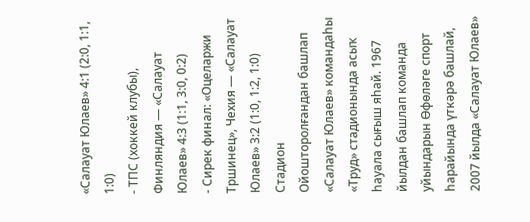«Салауат Юлаев» 4:1 (2:0, 1:1, 1:0)
- ТПС (хоккей клубы), Финляндия — «Салауат Юлаев» 4:3 (1:1, 3:0, 0:2)
- Сирек финал: «Оцеларжи Тршинец», Чехия — «Салауат Юлаев» 3:2 (1:0, 1:2, 1:0)
Стадион
Ойошторолғандан башлап «Салауат Юлаев» командаһы «Труд» стадионында асыҡ һауала сығыш яһай. 1967 йылдан башлап команда уйындарын Өфөләге спорт һарайында үткәрә башлай, 2007 йылда «Салауат Юлаев»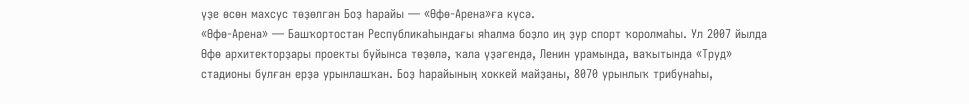үҙе өсөн махсус төҙөлгән Боҙ һарайы — «Өфө-Арена»ға күсә.
«Өфө-Арена» — Башҡортостан Республикаһындағы яһалма боҙло иң ҙур спорт ҡоролмаһы. Ул 2007 йылда Өфө архитекторҙары проекты буйынса төҙөлә, ҡала үҙәгендә, Ленин урамында, ваҡытында «Труд» стадионы булған ерҙә урынлашҡан. Боҙ һарайының хоккей майҙаны, 8070 урынлыҡ трибунаһы,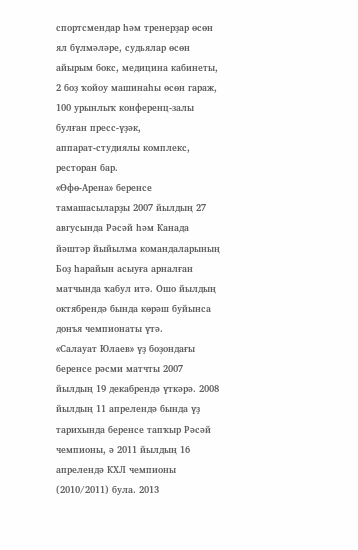спортсмендар һәм тренерҙар өсөн ял бүлмәләре, судьялар өсөн айырым бокс, медицина кабинеты, 2 боҙ ҡойоу машинаһы өсөн гараж, 100 урынлыҡ конференц‑залы булған пресс‑үҙәк, аппарат‑студиялы комплекс, ресторан бар.
«Өфө-Арена» беренсе тамашасыларҙы 2007 йылдың 27 авгусында Рәсәй һәм Канада йәштәр йыйылма командаларының Боҙ һарайын асыуға арналған матчында ҡабул итә. Ошо йылдың октябрендә бында көрәш буйынса донъя чемпионаты үтә.
«Салауат Юлаев» үҙ боҙондағы беренсе рәсми матчты 2007 йылдың 19 декабрендә үткәрә. 2008 йылдың 11 апрелендә бында үҙ тарихында беренсе тапҡыр Рәсәй чемпионы, ә 2011 йылдың 16 апрелендә КХЛ чемпионы (2010/2011) була. 2013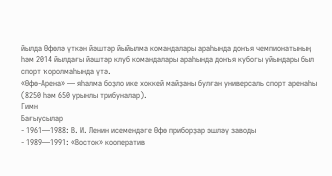йылда Өфөлә үткән йәштәр йыйылма командалары араһында донъя чемпионатының һәм 2014 йылдағы йәштәр клуб командалары араһында донъя кубогы уйындары был спорт ҡоролмаһында үтә.
«Өфө-Арена» — яһалма боҙло ике хоккей майҙаны булған универсаль спорт аренаһы (8250 һәм 650 урынлы трибуналар).
Гимн
Бағыусылар
- 1961—1988: В. И. Ленин исемендәге Өфө приборҙар эшләү заводы
- 1989—1991: «Восток» кооператив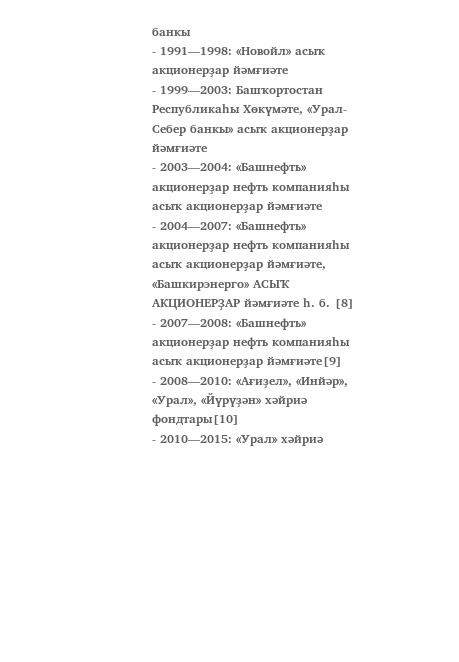банкы
- 1991—1998: «Новойл» асыҡ акционерҙар йәмғиәте
- 1999—2003: Башҡортостан Республикаһы Хөкүмәте, «Урал-Себер банкы» асыҡ акционерҙар йәмғиәте
- 2003—2004: «Башнефть» акционерҙар нефть компанияһы асыҡ акционерҙар йәмғиәте
- 2004—2007: «Башнефть» акционерҙар нефть компанияһы асыҡ акционерҙар йәмғиәте, «Башкирэнерго» АСЫҠ АКЦИОНЕРҘАР йәмғиәте һ. б. [8]
- 2007—2008: «Башнефть» акционерҙар нефть компанияһы асыҡ акционерҙар йәмғиәте[9]
- 2008—2010: «Ағиҙел», «Инйәр», «Урал», «Йүрүҙән» хәйриә фондтары[10]
- 2010—2015: «Урал» хәйриә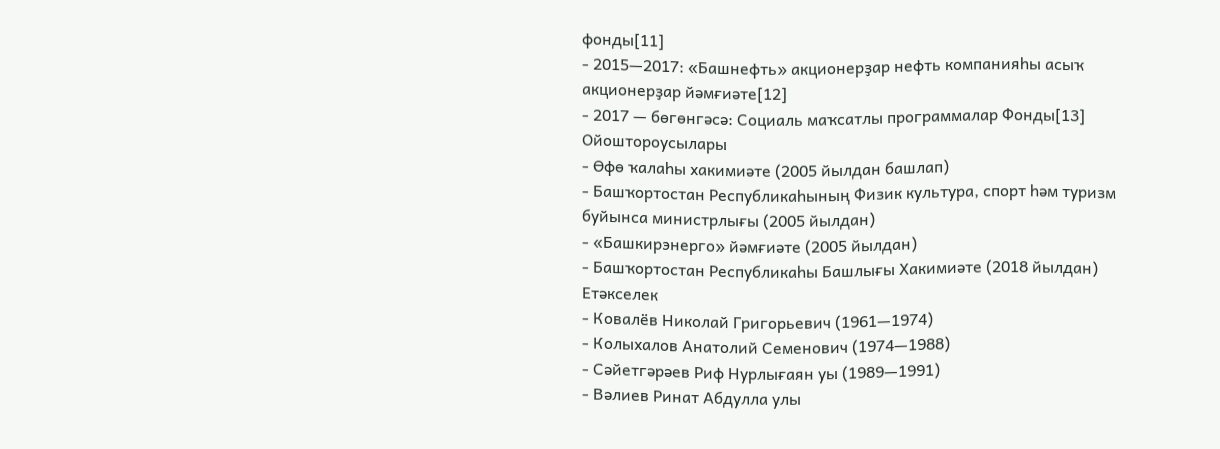фонды[11]
- 2015—2017: «Башнефть» акционерҙар нефть компанияһы асыҡ акционерҙар йәмғиәте[12]
- 2017 — бөгөнгәсә: Социаль маҡсатлы программалар Фонды[13]
Ойоштороусылары
- Өфө ҡалаһы хакимиәте (2005 йылдан башлап)
- Башҡортостан Республикаһының Физик культура, спорт һәм туризм буйынса министрлығы (2005 йылдан)
- «Башкирэнерго» йәмғиәте (2005 йылдан)
- Башҡортостан Республикаһы Башлығы Хакимиәте (2018 йылдан)
Етәкселек
- Ковалёв Николай Григорьевич (1961—1974)
- Колыхалов Анатолий Семенович (1974—1988)
- Сәйетгәрәев Риф Нурлығаян уы (1989—1991)
- Вәлиев Ринат Абдулла улы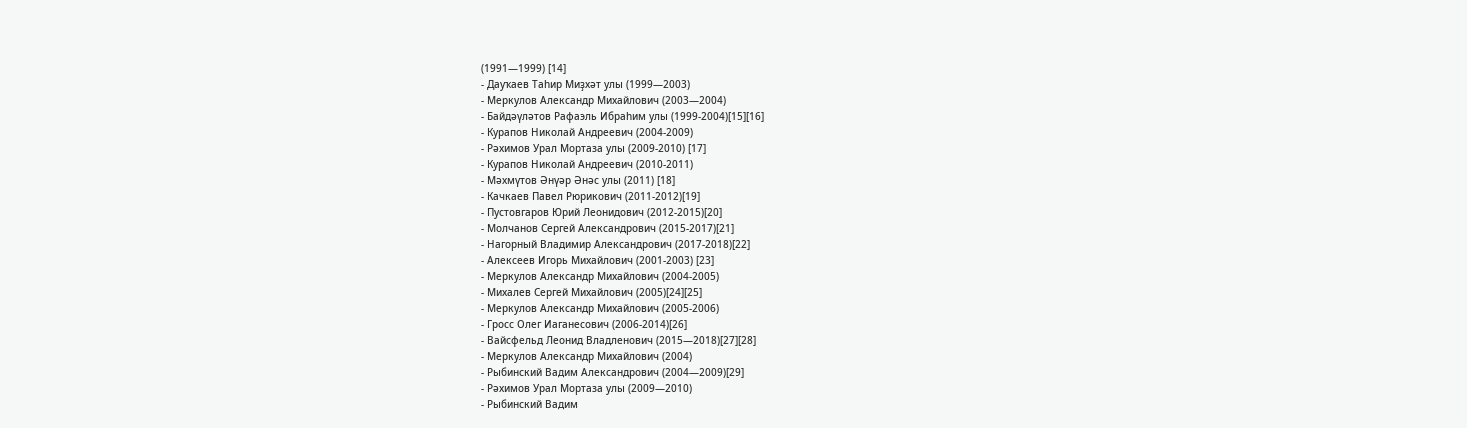(1991—1999) [14]
- Дауҡаев Таһир Миҙхәт улы (1999—2003)
- Меркулов Александр Михайлович (2003—2004)
- Байдәүләтов Рафаэль Ибраһим улы (1999-2004)[15][16]
- Курапов Николай Андреевич (2004-2009)
- Рәхимов Урал Мортаза улы (2009-2010) [17]
- Курапов Николай Андреевич (2010-2011)
- Мәхмүтов Әнүәр Әнәс улы (2011) [18]
- Качкаев Павел Рюрикович (2011-2012)[19]
- Пустовгаров Юрий Леонидович (2012-2015)[20]
- Молчанов Сергей Александрович (2015-2017)[21]
- Нагорный Владимир Александрович (2017-2018)[22]
- Алексеев Игорь Михайлович (2001-2003) [23]
- Меркулов Александр Михайлович (2004-2005)
- Михалев Сергей Михайлович (2005)[24][25]
- Меркулов Александр Михайлович (2005-2006)
- Гросс Олег Иаганесович (2006-2014)[26]
- Вайсфельд Леонид Владленович (2015—2018)[27][28]
- Меркулов Александр Михайлович (2004)
- Рыбинский Вадим Александрович (2004—2009)[29]
- Рәхимов Урал Мортаза улы (2009—2010)
- Рыбинский Вадим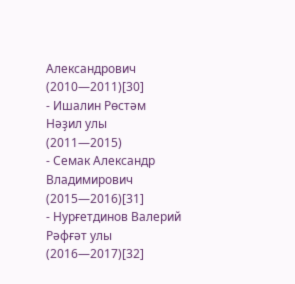Александрович (2010—2011)[30]
- Ишалин Рөстәм Нәҙил улы (2011—2015)
- Семак Александр Владимирович (2015—2016)[31]
- Нурғетдинов Валерий Рәфғәт улы (2016—2017)[32]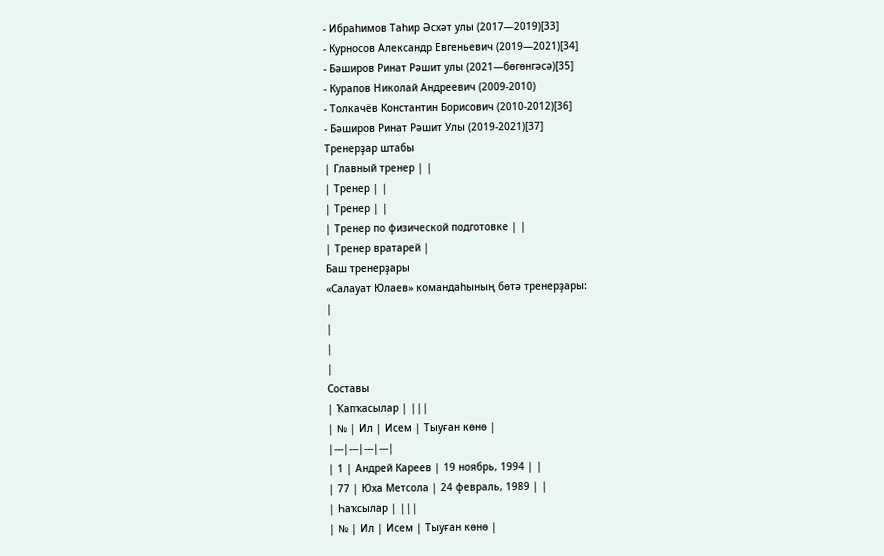- Ибраһимов Таһир Әсхәт улы (2017—2019)[33]
- Курносов Александр Евгеньевич (2019—2021)[34]
- Бәширов Ринат Рәшит улы (2021—бөгөнгәсә)[35]
- Курапов Николай Андреевич (2009-2010)
- Толкачёв Константин Борисович (2010-2012)[36]
- Бәширов Ринат Рәшит Улы (2019-2021)[37]
Тренерҙар штабы
| Главный тренер | |
| Тренер | |
| Тренер | |
| Тренер по физической подготовке | |
| Тренер вратарей |
Баш тренерҙары
«Салауат Юлаев» командаһының бөтә тренерҙары:
|
|
|
|
Составы
| Ҡапҡасылар | |||
| № | Ил | Исем | Тыуған көнө |
|---|---|---|---|
| 1 | Андрей Кареев | 19 ноябрь, 1994 | |
| 77 | Юха Метсола | 24 февраль, 1989 | |
| Һаҡсылар | |||
| № | Ил | Исем | Тыуған көнө |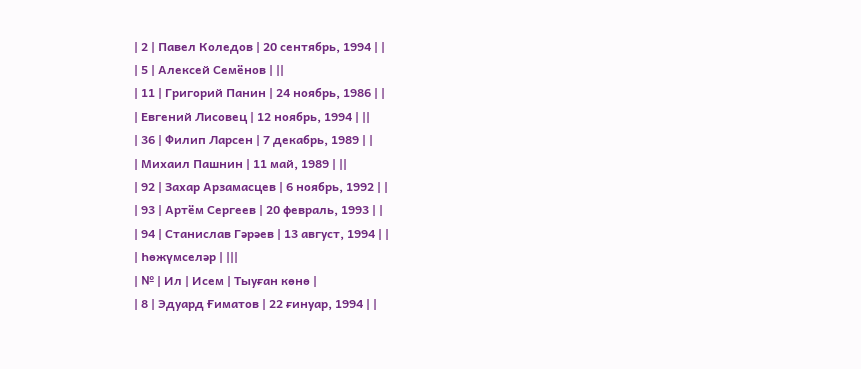| 2 | Павел Коледов | 20 сентябрь, 1994 | |
| 5 | Алексей Семёнов | ||
| 11 | Григорий Панин | 24 ноябрь, 1986 | |
| Евгений Лисовец | 12 ноябрь, 1994 | ||
| 36 | Филип Ларсен | 7 декабрь, 1989 | |
| Михаил Пашнин | 11 май, 1989 | ||
| 92 | Захар Арзамасцев | 6 ноябрь, 1992 | |
| 93 | Артём Сергеев | 20 февраль, 1993 | |
| 94 | Станислав Гәрәев | 13 август, 1994 | |
| Һөжүмселәр | |||
| № | Ил | Исем | Тыуған көнө |
| 8 | Эдуард Ғиматов | 22 ғинуар, 1994 | |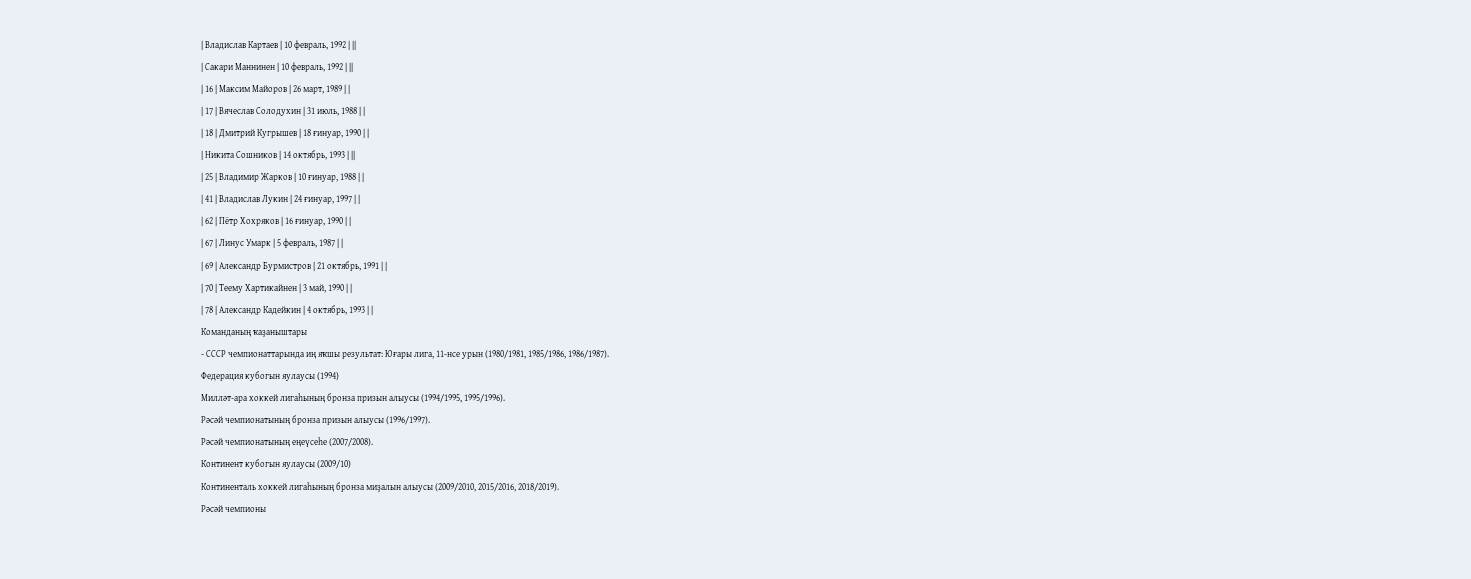| Владислав Картаев | 10 февраль, 1992 | ||
| Сакари Маннинен | 10 февраль, 1992 | ||
| 16 | Максим Майоров | 26 март, 1989 | |
| 17 | Вячеслав Солодухин | 31 июль, 1988 | |
| 18 | Дмитрий Кугрышев | 18 ғинуар, 1990 | |
| Никита Сошников | 14 октябрь, 1993 | ||
| 25 | Владимир Жарков | 10 ғинуар, 1988 | |
| 41 | Владислав Лукин | 24 ғинуар, 1997 | |
| 62 | Пётр Хохряков | 16 ғинуар, 1990 | |
| 67 | Линус Умарк | 5 февраль, 1987 | |
| 69 | Александр Бурмистров | 21 октябрь, 1991 | |
| 70 | Теему Хартикайнен | 3 май, 1990 | |
| 78 | Александр Кадейкин | 4 октябрь, 1993 | |
Команданың ҡаҙаныштары
- СССР чемпионаттарында иң яҡшы результат: Юғары лига, 11-нсе урын (1980/1981, 1985/1986, 1986/1987).
Федерация кубогын яулаусы (1994)
Милләт-ара хоккей лигаһының бронза призын алыусы (1994/1995, 1995/1996).
Рәсәй чемпионатының бронза призын алыусы (1996/1997).
Рәсәй чемпионатының еңеүсеһе (2007/2008).
Континент кубогын яулаусы (2009/10)
Континенталь хоккей лигаһының бронза миҙалын алыусы (2009/2010, 2015/2016, 2018/2019).
Рәсәй чемпионы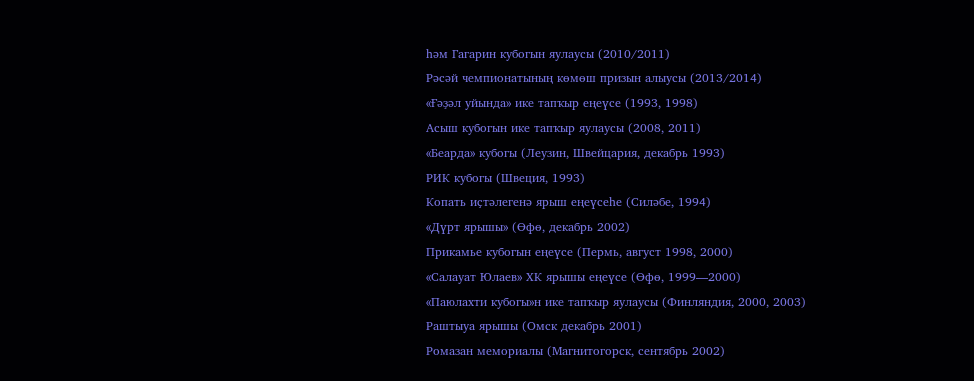һәм Гагарин кубогын яулаусы (2010/2011)
Рәсәй чемпионатының көмөш призын алыусы (2013/2014)
«Ғәҙәл уйында» ике тапҡыр еңеүсе (1993, 1998)
Асыш кубогын ике тапҡыр яулаусы (2008, 2011)
«Беарда» кубогы (Леузин, Швейцария, декабрь 1993)
РИК кубогы (Швеция, 1993)
Копать иҫтәлегенә ярыш еңеүсеһе (Силәбе, 1994)
«Дүрт ярышы» (Өфө, декабрь 2002)
Прикамье кубогын еңеүсе (Пермь, август 1998, 2000)
«Салауат Юлаев» ХК ярышы еңеүсе (Өфө, 1999—2000)
«Паюлахти кубогы»н ике тапҡыр яулаусы (Финляндия, 2000, 2003)
Раштыуа ярышы (Омск декабрь 2001)
Ромазан мемориалы (Магнитогорск, сентябрь 2002)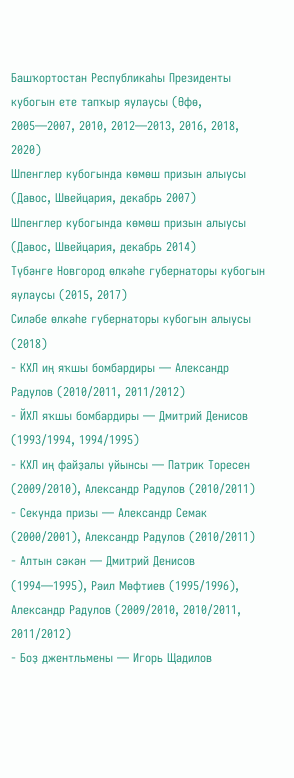Башҡортостан Республикаһы Президенты кубогын ете тапҡыр яулаусы (Өфө, 2005—2007, 2010, 2012—2013, 2016, 2018, 2020)
Шпенглер кубогында көмөш призын алыусы (Давос, Швейцария, декабрь 2007)
Шпенглер кубогында көмөш призын алыусы (Давос, Швейцария, декабрь 2014)
Түбәнге Новгород өлкәһе губернаторы кубогын яулаусы (2015, 2017)
Силәбе өлкәһе губернаторы кубогын алыусы (2018)
- КХЛ иң яҡшы бомбардиры — Александр Радулов (2010/2011, 2011/2012)
- ЙХЛ яҡшы бомбардиры — Дмитрий Денисов (1993/1994, 1994/1995)
- КХЛ иң файҙалы уйынсы — Патрик Торесен (2009/2010), Александр Радулов (2010/2011)
- Секунда призы — Александр Семак (2000/2001), Александр Радулов (2010/2011)
- Алтын сәкән — Дмитрий Денисов (1994—1995), Рәил Мөфтиев (1995/1996), Александр Радулов (2009/2010, 2010/2011, 2011/2012)
- Боҙ джентльмены — Игорь Щадилов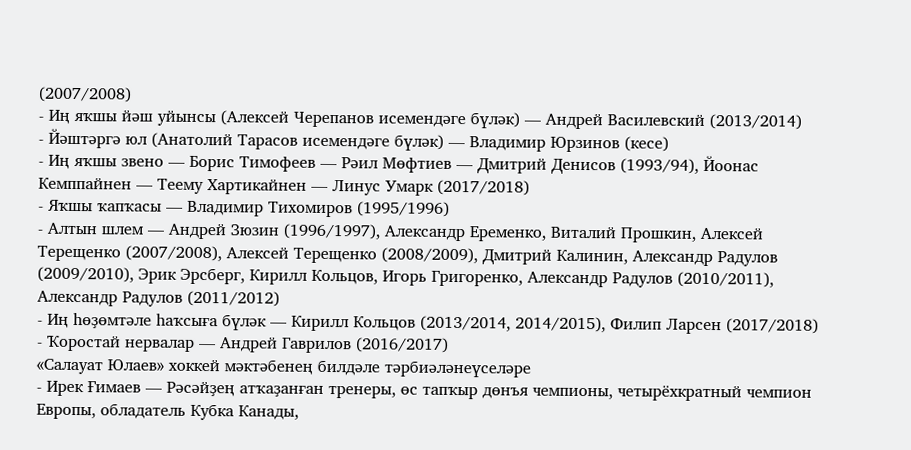(2007/2008)
- Иң яҡшы йәш уйынсы (Алексей Черепанов исемендәге бүләк) — Андрей Василевский (2013/2014)
- Йәштәргә юл (Анатолий Тарасов исемендәге бүләк) — Владимир Юрзинов (кесе)
- Иң яҡшы звено — Борис Тимофеев — Рәил Мөфтиев — Дмитрий Денисов (1993/94), Йоонас Кемппайнен — Теему Хартикайнен — Линус Умарк (2017/2018)
- Яҡшы ҡапҡасы — Владимир Тихомиров (1995/1996)
- Алтын шлем — Андрей Зюзин (1996/1997), Александр Еременко, Виталий Прошкин, Алексей Терещенко (2007/2008), Алексей Терещенко (2008/2009), Дмитрий Калинин, Александр Радулов (2009/2010), Эрик Эрсберг, Кирилл Кольцов, Игорь Григоренко, Александр Радулов (2010/2011), Александр Радулов (2011/2012)
- Иң һөҙөмтәле һаҡсыға бүләк — Кирилл Кольцов (2013/2014, 2014/2015), Филип Ларсен (2017/2018)
- Ҡоростай нервалар — Андрей Гаврилов (2016/2017)
«Салауат Юлаев» хоккей мәктәбенең билдәле тәрбиәләнеүселәре
- Ирек Ғимаев — Рәсәйҙең атҡаҙанған тренеры, өс тапҡыр дөнъя чемпионы, четырёхкратный чемпион Европы, обладатель Кубка Канады,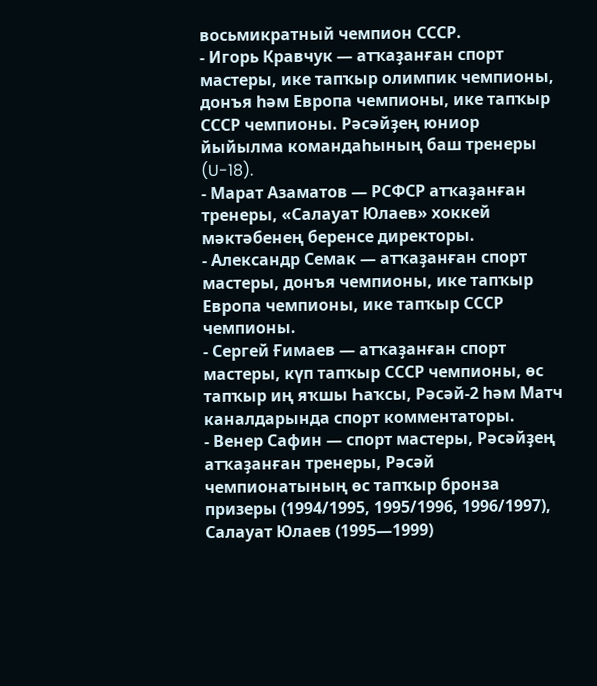восьмикратный чемпион СССР.
- Игорь Кравчук — атҡаҙанған спорт мастеры, ике тапҡыр олимпик чемпионы, донъя һәм Европа чемпионы, ике тапҡыр СССР чемпионы. Рәсәйҙең юниор йыйылма командаһының баш тренеры (U-18).
- Марат Азаматов — РСФСР атҡаҙанған тренеры, «Салауат Юлаев» хоккей мәктәбенең беренсе директоры.
- Александр Семак — атҡаҙанған спорт мастеры, донъя чемпионы, ике тапҡыр Европа чемпионы, ике тапҡыр СССР чемпионы.
- Сергей Ғимаев — атҡаҙанған спорт мастеры, күп тапҡыр СССР чемпионы, өс тапҡыр иң яҡшы Һаҡсы, Рәсәй-2 һәм Матч каналдарында спорт комментаторы.
- Венер Сафин — спорт мастеры, Рәсәйҙең атҡаҙанған тренеры, Рәсәй чемпионатының өс тапҡыр бронза призеры (1994/1995, 1995/1996, 1996/1997), Салауат Юлаев (1995—1999)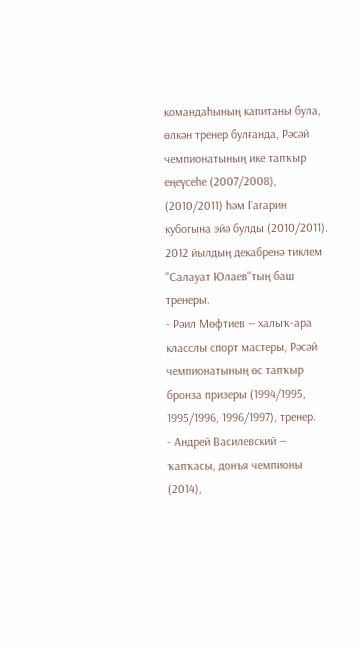командаһының капитаны була, өлкән тренер булғанда, Рәсәй чемпионатының ике тапҡыр еңеүсеһе (2007/2008), (2010/2011) һәм Гагарин кубогына эйә булды (2010/2011). 2012 йылдың декабренә тиклем "Салауат Юлаев"тың баш тренеры.
- Рәил Мөфтиев — халыҡ-ара класслы спорт мастеры, Рәсәй чемпионатының өс тапҡыр бронза призеры (1994/1995, 1995/1996, 1996/1997), тренер.
- Андрей Василевский — ҡапҡасы, донъя чемпионы (2014),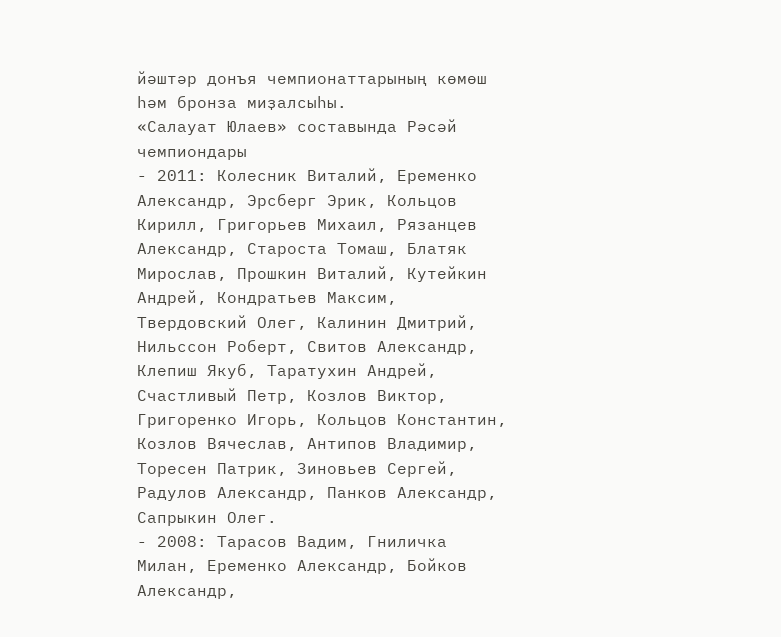йәштәр донъя чемпионаттарының көмөш һәм бронза миҙалсыһы.
«Салауат Юлаев» составында Рәсәй чемпиондары
- 2011: Колесник Виталий, Еременко Александр, Эрсберг Эрик, Кольцов Кирилл, Григорьев Михаил, Рязанцев Александр, Староста Томаш, Блатяк Мирослав, Прошкин Виталий, Кутейкин Андрей, Кондратьев Максим, Твердовский Олег, Калинин Дмитрий, Нильссон Роберт, Свитов Александр, Клепиш Якуб, Таратухин Андрей, Счастливый Петр, Козлов Виктор, Григоренко Игорь, Кольцов Константин, Козлов Вячеслав, Антипов Владимир, Торесен Патрик, Зиновьев Сергей, Радулов Александр, Панков Александр, Сапрыкин Олег.
- 2008: Тарасов Вадим, Гниличка Милан, Еременко Александр, Бойков Александр,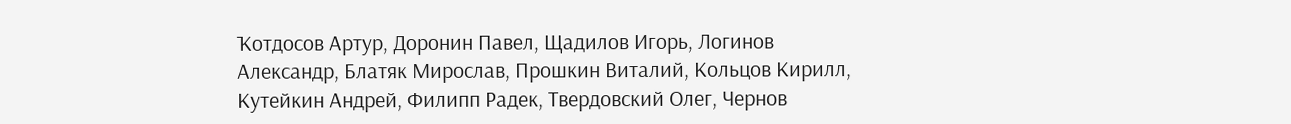Ҡотдосов Артур, Доронин Павел, Щадилов Игорь, Логинов Александр, Блатяк Мирослав, Прошкин Виталий, Кольцов Кирилл, Кутейкин Андрей, Филипп Радек, Твердовский Олег, Чернов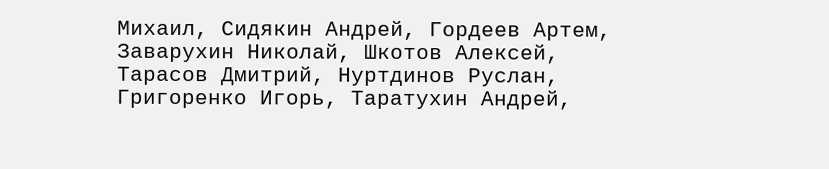Михаил, Сидякин Андрей, Гордеев Артем, Заварухин Николай, Шкотов Алексей, Тарасов Дмитрий, Нуртдинов Руслан, Григоренко Игорь, Таратухин Андрей,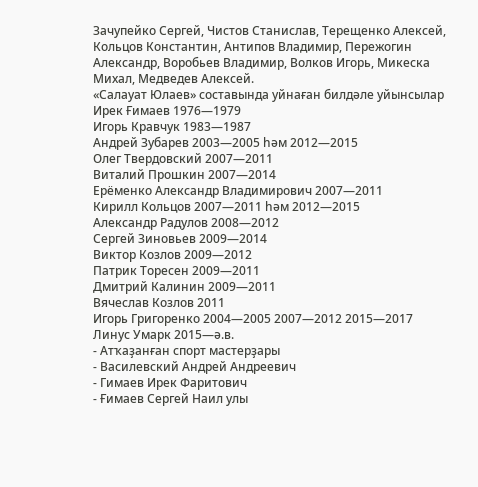Зачупейко Сергей, Чистов Станислав, Терещенко Алексей, Кольцов Константин, Антипов Владимир, Пережогин Александр, Воробьев Владимир, Волков Игорь, Микеска Михал, Медведев Алексей.
«Салауат Юлаев» составында уйнаған билдәле уйынсылар
Ирек Ғимаев 1976—1979
Игорь Кравчук 1983—1987
Андрей Зубарев 2003—2005 һәм 2012—2015
Олег Твердовский 2007—2011
Виталий Прошкин 2007—2014
Ерёменко Александр Владимирович 2007—2011
Кирилл Кольцов 2007—2011 һәм 2012—2015
Александр Радулов 2008—2012
Сергей Зиновьев 2009—2014
Виктор Козлов 2009—2012
Патрик Торесен 2009—2011
Дмитрий Калинин 2009—2011
Вячеслав Козлов 2011
Игорь Григоренко 2004—2005 2007—2012 2015—2017
Линус Умарк 2015—ә.в.
- Атҡаҙанған спорт мастерҙары
- Василевский Андрей Андреевич
- Гимаев Ирек Фаритович
- Ғимаев Сергей Наил улы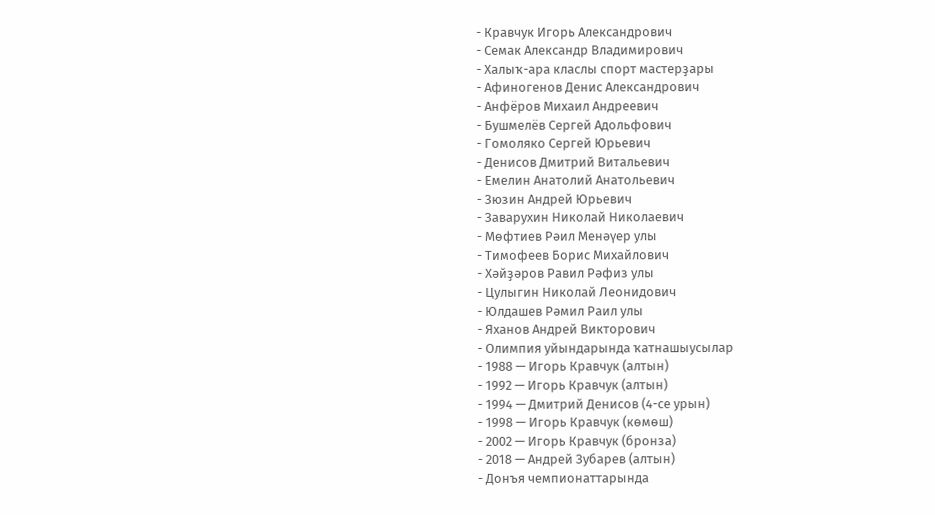- Кравчук Игорь Александрович
- Семак Александр Владимирович
- Халыҡ-ара класлы спорт мастерҙары
- Афиногенов Денис Александрович
- Анфёров Михаил Андреевич
- Бушмелёв Сергей Адольфович
- Гомоляко Сергей Юрьевич
- Денисов Дмитрий Витальевич
- Емелин Анатолий Анатольевич
- Зюзин Андрей Юрьевич
- Заварухин Николай Николаевич
- Мөфтиев Рәил Менәүер улы
- Тимофеев Борис Михайлович
- Хәйҙәров Равил Рәфиз улы
- Цулыгин Николай Леонидович
- Юлдашев Рәмил Раил улы
- Яханов Андрей Викторович
- Олимпия уйындарында ҡатнашыусылар
- 1988 — Игорь Кравчук (алтын)
- 1992 — Игорь Кравчук (алтын)
- 1994 — Дмитрий Денисов (4-се урын)
- 1998 — Игорь Кравчук (көмөш)
- 2002 — Игорь Кравчук (бронза)
- 2018 — Андрей Зубарев (алтын)
- Донъя чемпионаттарында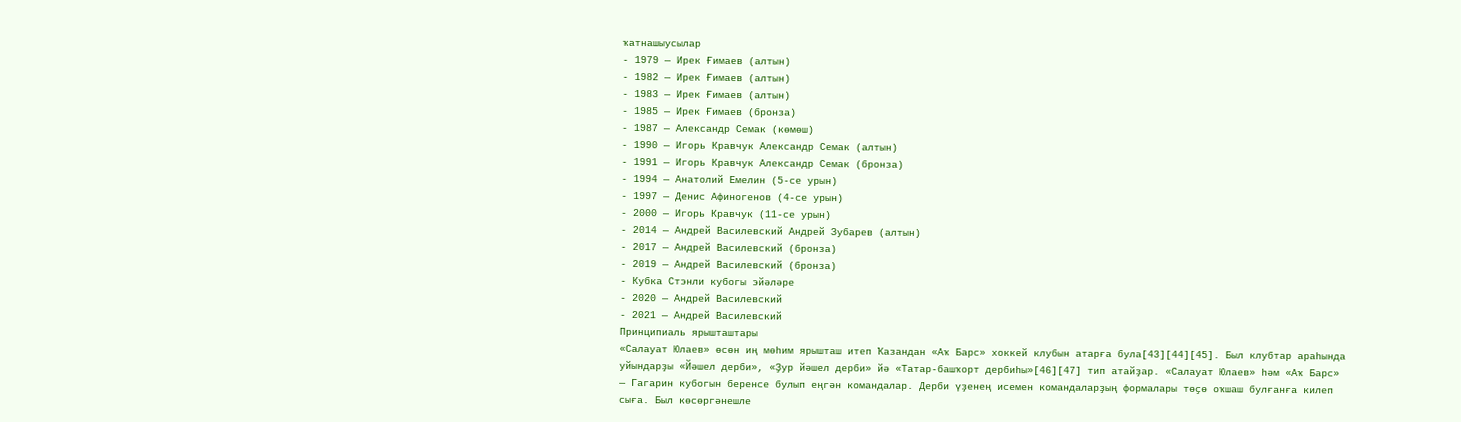ҡатнашыусылар
- 1979 — Ирек Ғимаев (алтын)
- 1982 — Ирек Ғимаев (алтын)
- 1983 — Ирек Ғимаев (алтын)
- 1985 — Ирек Ғимаев (бронза)
- 1987 — Александр Семак (көмөш)
- 1990 — Игорь Кравчук Александр Семак (алтын)
- 1991 — Игорь Кравчук Александр Семак (бронза)
- 1994 — Анатолий Емелин (5-се урын)
- 1997 — Денис Афиногенов (4-се урын)
- 2000 — Игорь Кравчук (11-се урын)
- 2014 — Андрей Василевский Андрей Зубарев (алтын)
- 2017 — Андрей Василевский (бронза)
- 2019 — Андрей Василевский (бронза)
- Кубка Стэнли кубогы эйәләре
- 2020 — Андрей Василевский
- 2021 — Андрей Василевский
Принципиаль ярышташтары
«Салауат Юлаев» өсөн иң мөһим ярышташ итеп Ҡазандан «Аҡ Барс» хоккей клубын атарға була[43][44][45]. Был клубтар араһында уйындарҙы «Йәшел дерби», «Ҙур йәшел дерби» йә «Татар-башҡорт дербиһы»[46][47] тип атайҙар. «Салауат Юлаев» һәм «Аҡ Барс» — Гагарин кубогын беренсе булып еңгән командалар. Дерби үҙенең исемен командаларҙың формалары төҫө оҡшаш булғанға килеп сыға. Был көсөргәнешле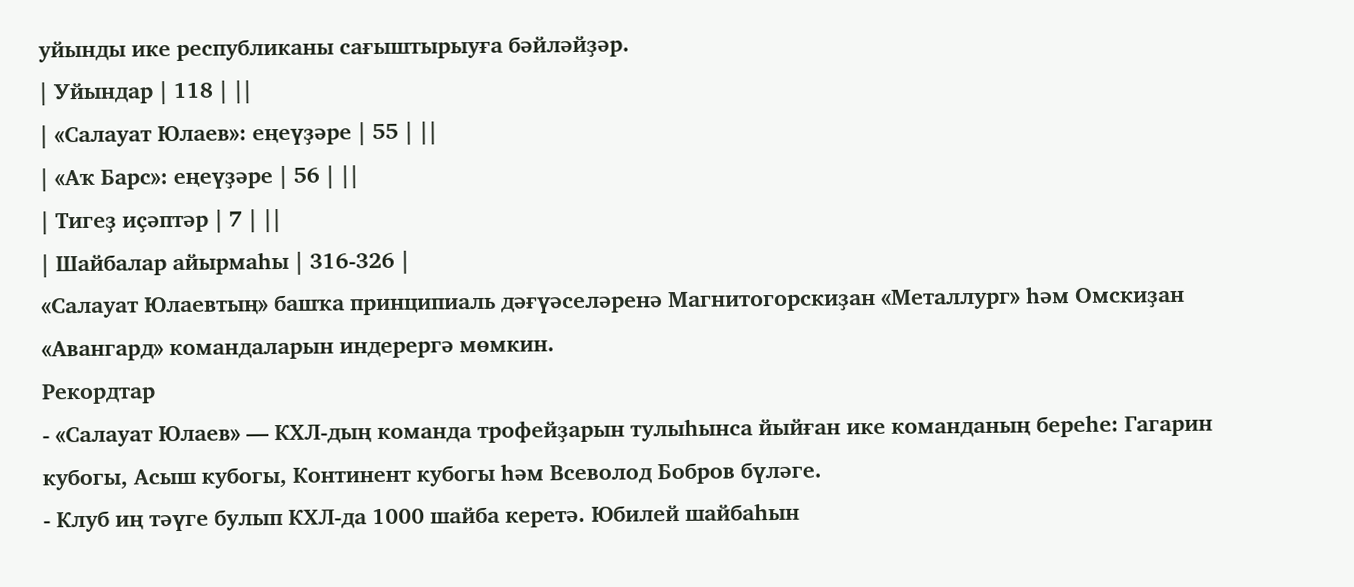уйынды ике республиканы сағыштырыуға бәйләйҙәр.
| Уйындар | 118 | ||
| «Салауат Юлаев»: еңеүҙәре | 55 | ||
| «Аҡ Барс»: еңеүҙәре | 56 | ||
| Тигеҙ иҫәптәр | 7 | ||
| Шайбалар айырмаһы | 316-326 |
«Салауат Юлаевтың» башҡа принципиаль дәғүәселәренә Магнитогорскиҙан «Металлург» һәм Омскиҙан «Авангард» командаларын индерергә мөмкин.
Рекордтар
- «Салауат Юлаев» — КХЛ-дың команда трофейҙарын тулыһынса йыйған ике команданың береһе: Гагарин кубогы, Асыш кубогы, Континент кубогы һәм Всеволод Бобров бүләге.
- Клуб иң тәүге булып КХЛ-да 1000 шайба керетә. Юбилей шайбаһын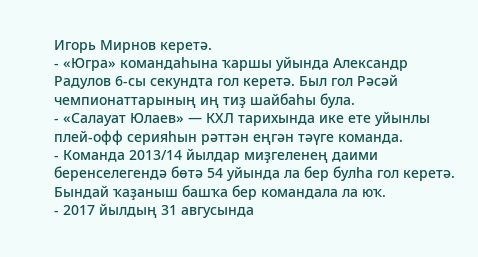Игорь Мирнов керетә.
- «Югра» командаһына ҡаршы уйында Александр Радулов 6-сы секундта гол керетә. Был гол Рәсәй чемпионаттарының иң тиҙ шайбаһы була.
- «Салауат Юлаев» — КХЛ тарихында ике ете уйынлы плей-офф серияһын рәттән еңгән тәүге команда.
- Команда 2013/14 йылдар миҙгеленең даими беренселегендә бөтә 54 уйында ла бер булһа гол керетә. Бындай ҡаҙаныш башҡа бер командала ла юҡ.
- 2017 йылдың 31 авгусында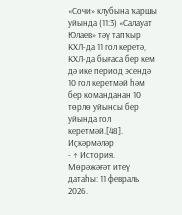«Сочи» клубына ҡаршы уйында (11:3) «Салауат Юлаев» тәү тапҡыр КХЛ-да 11 гол керетә, КХЛ-да бығаса бер кем дә ике период эсендә 10 гол керетмәй һәм бер команданан 10 төрлө уйынсы бер уйында гол керетмәй.[48].
Иҫкәрмәләр
- ↑ История. Мөрәжәғәт итеү датаһы: 11 февраль 2026.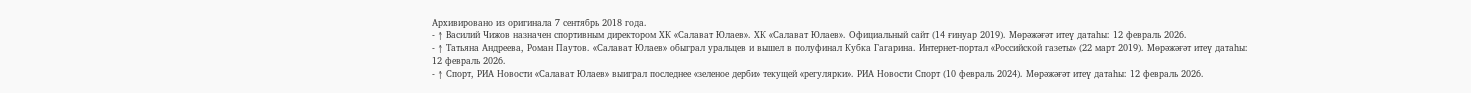Архивировано из оригинала 7 сентябрь 2018 года.
- ↑ Василий Чижов назначен спортивным директором ХК «Салават Юлаев». ХК «Салават Юлаев». Официальный сайт (14 ғинуар 2019). Мөрәжәғәт итеү датаһы: 12 февраль 2026.
- ↑ Татьяна Андреева, Роман Паутов. «Салават Юлаев» обыграл уральцев и вышел в полуфинал Кубка Гагарина. Интернет-портал «Российской газеты» (22 март 2019). Мөрәжәғәт итеү датаһы: 12 февраль 2026.
- ↑ Спорт, РИА Новости «Салават Юлаев» выиграл последнее «зеленое дерби» текущей «регулярки». РИА Новости Спорт (10 февраль 2024). Мөрәжәғәт итеү датаһы: 12 февраль 2026.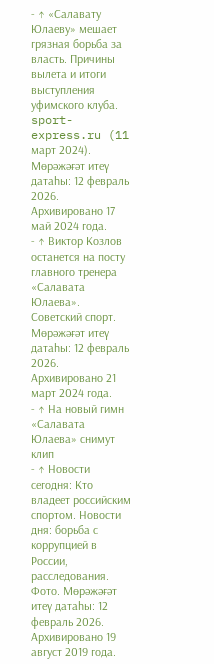- ↑ «Салавату Юлаеву» мешает грязная борьба за власть. Причины вылета и итоги выступления уфимского клуба. sport-express.ru (11 март 2024). Мөрәжәғәт итеү датаһы: 12 февраль 2026. Архивировано 17 май 2024 года.
- ↑ Виктор Козлов останется на посту главного тренера «Салавата Юлаева». Советский спорт. Мөрәжәғәт итеү датаһы: 12 февраль 2026. Архивировано 21 март 2024 года.
- ↑ На новый гимн «Салавата Юлаева» снимут клип
- ↑ Новости сегодня: Кто владеет российским спортом. Новости дня: борьба с коррупцией в России, расследования. Фото. Мөрәжәғәт итеү датаһы: 12 февраль 2026. Архивировано 19 август 2019 года.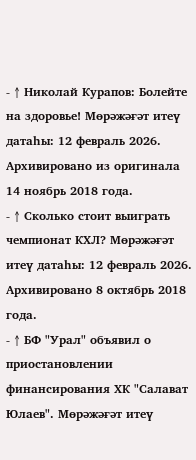- ↑ Николай Курапов: Болейте на здоровье! Мөрәжәғәт итеү датаһы: 12 февраль 2026. Архивировано из оригинала 14 ноябрь 2018 года.
- ↑ Сколько стоит выиграть чемпионат КХЛ? Мөрәжәғәт итеү датаһы: 12 февраль 2026. Архивировано 8 октябрь 2018 года.
- ↑ БФ "Урал" объявил о приостановлении финансирования ХК "Салават Юлаев". Мөрәжәғәт итеү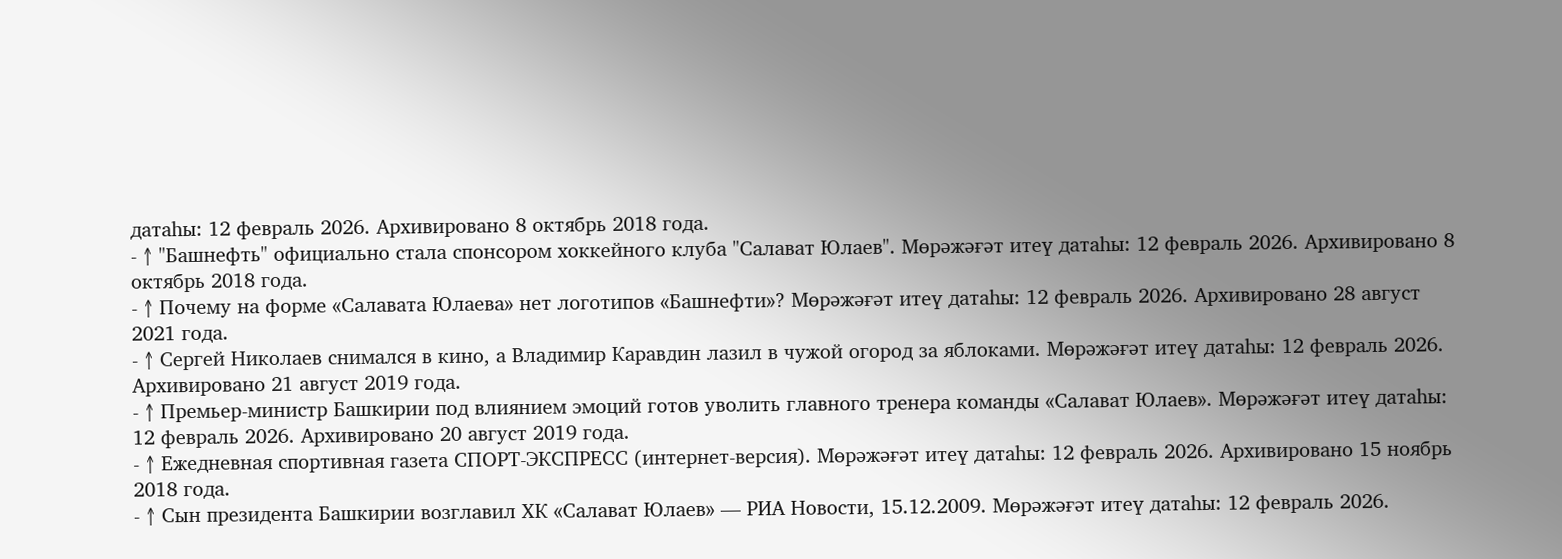датаһы: 12 февраль 2026. Архивировано 8 октябрь 2018 года.
- ↑ "Башнефть" официально стала спонсором хоккейного клуба "Салават Юлаев". Мөрәжәғәт итеү датаһы: 12 февраль 2026. Архивировано 8 октябрь 2018 года.
- ↑ Почему на форме «Салавата Юлаева» нет логотипов «Башнефти»? Мөрәжәғәт итеү датаһы: 12 февраль 2026. Архивировано 28 август 2021 года.
- ↑ Сергей Николаев снимался в кино, а Владимир Каравдин лазил в чужой огород за яблоками. Мөрәжәғәт итеү датаһы: 12 февраль 2026. Архивировано 21 август 2019 года.
- ↑ Премьер-министр Башкирии под влиянием эмоций готов уволить главного тренера команды «Салават Юлаев». Мөрәжәғәт итеү датаһы: 12 февраль 2026. Архивировано 20 август 2019 года.
- ↑ Ежедневная спортивная газета СПОРТ-ЭКСПРЕСС (интернет-версия). Мөрәжәғәт итеү датаһы: 12 февраль 2026. Архивировано 15 ноябрь 2018 года.
- ↑ Сын президента Башкирии возглавил ХК «Салават Юлаев» — РИА Новости, 15.12.2009. Мөрәжәғәт итеү датаһы: 12 февраль 2026.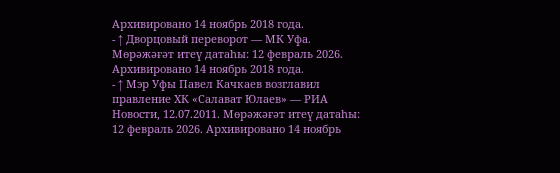Архивировано 14 ноябрь 2018 года.
- ↑ Дворцовый переворот — МК Уфа. Мөрәжәғәт итеү датаһы: 12 февраль 2026. Архивировано 14 ноябрь 2018 года.
- ↑ Мэр Уфы Павел Качкаев возглавил правление ХК «Салават Юлаев» — РИА Новости, 12.07.2011. Мөрәжәғәт итеү датаһы: 12 февраль 2026. Архивировано 14 ноябрь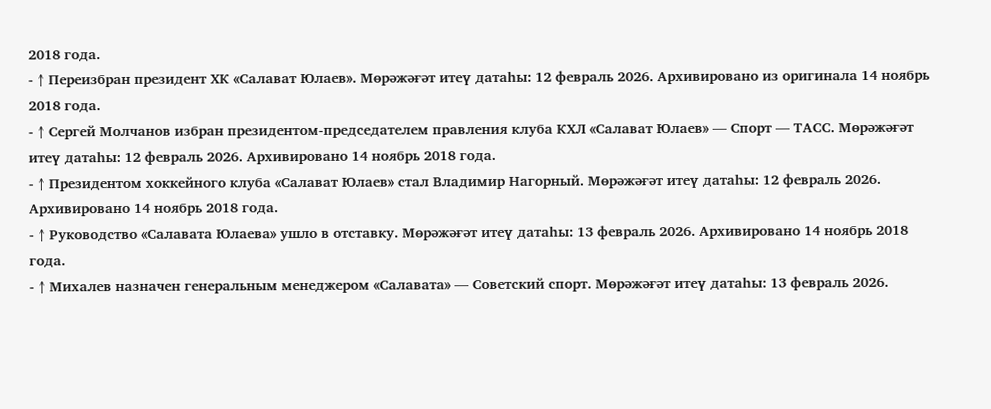2018 года.
- ↑ Переизбран президент ХК «Салават Юлаев». Мөрәжәғәт итеү датаһы: 12 февраль 2026. Архивировано из оригинала 14 ноябрь 2018 года.
- ↑ Сергей Молчанов избран президентом-председателем правления клуба КХЛ «Салават Юлаев» — Спорт — ТАСС. Мөрәжәғәт итеү датаһы: 12 февраль 2026. Архивировано 14 ноябрь 2018 года.
- ↑ Президентом хоккейного клуба «Салават Юлаев» стал Владимир Нагорный. Мөрәжәғәт итеү датаһы: 12 февраль 2026. Архивировано 14 ноябрь 2018 года.
- ↑ Руководство «Салавата Юлаева» ушло в отставку. Мөрәжәғәт итеү датаһы: 13 февраль 2026. Архивировано 14 ноябрь 2018 года.
- ↑ Михалев назначен генеральным менеджером «Салавата» — Советский спорт. Мөрәжәғәт итеү датаһы: 13 февраль 2026.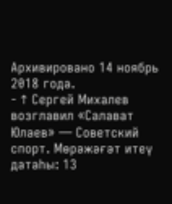Архивировано 14 ноябрь 2018 года.
- ↑ Сергей Михалев возглавил «Салават Юлаев» — Советский спорт. Мөрәжәғәт итеү датаһы: 13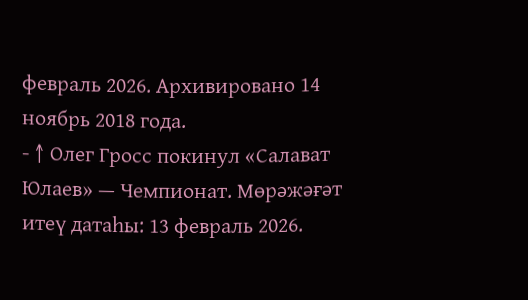февраль 2026. Архивировано 14 ноябрь 2018 года.
- ↑ Олег Гросс покинул «Салават Юлаев» — Чемпионат. Мөрәжәғәт итеү датаһы: 13 февраль 2026.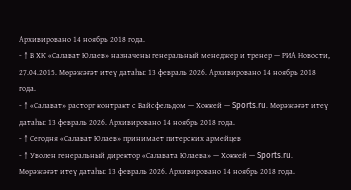Архивировано 14 ноябрь 2018 года.
- ↑ В ХК «Салават Юлаев» назначены генеральный менеджер и тренер — РИА Новости, 27.04.2015. Мөрәжәғәт итеү датаһы: 13 февраль 2026. Архивировано 14 ноябрь 2018 года.
- ↑ «Салават» расторг контракт с Вайсфельдом — Хоккей — Sports.ru. Мөрәжәғәт итеү датаһы: 13 февраль 2026. Архивировано 14 ноябрь 2018 года.
- ↑ Сегодня «Салават Юлаев» принимает питерских армейцев
- ↑ Уволен генеральный директор «Салавата Юлаева» — Хоккей — Sports.ru. Мөрәжәғәт итеү датаһы: 13 февраль 2026. Архивировано 14 ноябрь 2018 года.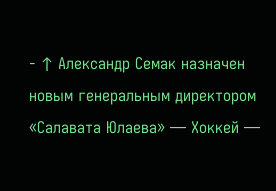- ↑ Александр Семак назначен новым генеральным директором «Салавата Юлаева» — Хоккей —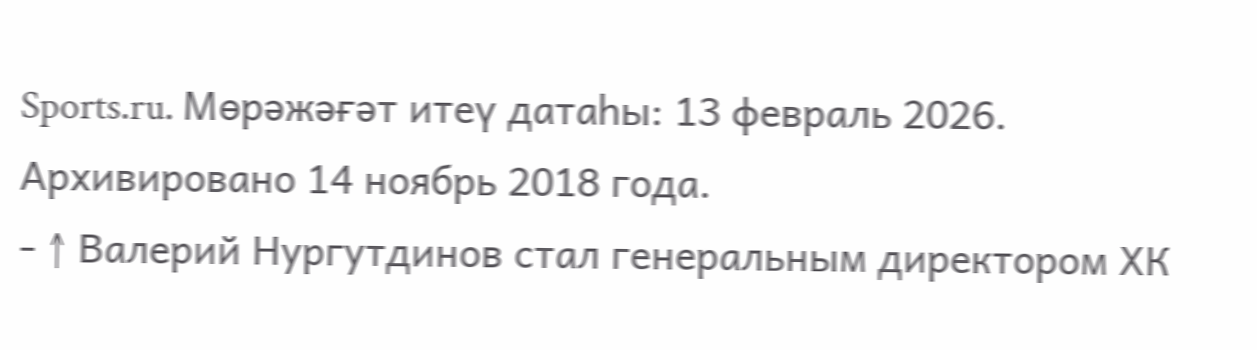Sports.ru. Мөрәжәғәт итеү датаһы: 13 февраль 2026. Архивировано 14 ноябрь 2018 года.
- ↑ Валерий Нургутдинов стал генеральным директором ХК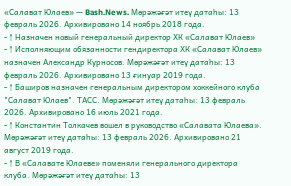«Салават Юлаев» — Bash.News. Мөрәжәғәт итеү датаһы: 13 февраль 2026. Архивировано 14 ноябрь 2018 года.
- ↑ Назначен новый генеральный директор ХК «Салават Юлаев»
- ↑ Исполняющим обязанности гендиректора ХК «Салават Юлаев» назначен Александр Курносов. Мөрәжәғәт итеү датаһы: 13 февраль 2026. Архивировано 13 ғинуар 2019 года.
- ↑ Баширов назначен генеральным директором хоккейного клуба "Салават Юлаев". ТАСС. Мөрәжәғәт итеү датаһы: 13 февраль 2026. Архивировано 16 июль 2021 года.
- ↑ Константин Толкачев вошел в руководство «Салавата Юлаева». Мөрәжәғәт итеү датаһы: 13 февраль 2026. Архивировано 21 август 2019 года.
- ↑ В «Салавате Юлаеве» поменяли генерального директора клуба. Мөрәжәғәт итеү датаһы: 13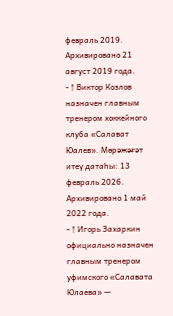февраль 2019. Архивировано 21 август 2019 года.
- ↑ Виктор Козлов назначен главным тренером хоккейного клуба «Салават Юалев». Мөрәжәғәт итеү датаһы: 13 февраль 2026. Архивировано 1 май 2022 года.
- ↑ Игорь Захаркин официально назначен главным тренером уфимского «Салавата Юлаева» —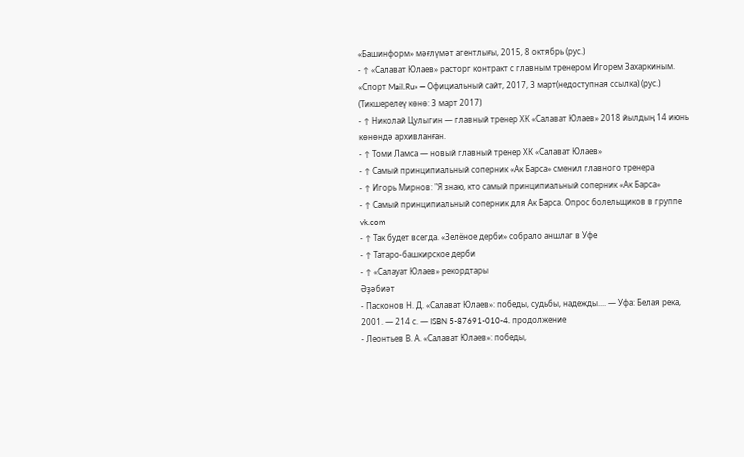«Башинформ» мәғлүмәт агентлығы, 2015, 8 октябрь (рус.)
- ↑ «Салават Юлаев» расторг контракт с главным тренером Игорем Захаркиным. «Спорт Mail.Ru» — Официальный сайт, 2017, 3 март(недоступная ссылка) (рус.) (Тикшерелеү көнө: 3 март 2017)
- ↑ Николай Цулыгин — главный тренер ХК «Салават Юлаев» 2018 йылдың 14 июнь көнөндә архивланған.
- ↑ Томи Ламса — новый главный тренер ХК «Салават Юлаев»
- ↑ Самый принципиальный соперник «Ак Барса» сменил главного тренера
- ↑ Игорь Мирнов: "Я знаю, кто самый принципиальный соперник «Ак Барса»
- ↑ Самый принципиальный соперник для Ак Барса. Опрос болельщиков в группе vk.com
- ↑ Так будет всегда. «Зелёное дерби» собрало аншлаг в Уфе
- ↑ Татаро-башкирское дерби
- ↑ «Салауат Юлаев» рекордтары
Әҙәбиәт
- Пасконов Н. Д. «Салават Юлаев»: победы, судьбы, надежды.... — Уфа: Белая река, 2001. — 214 с. — ISBN 5-87691-010-4. продолжение
- Леонтьев В. А. «Салават Юлаев»: победы,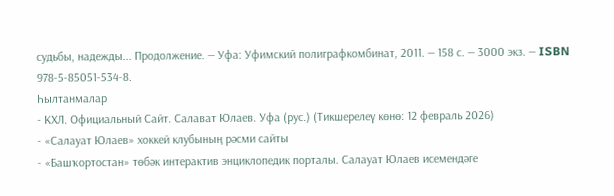судьбы, надежды... Продолжение. — Уфа: Уфимский полиграфкомбинат, 2011. — 158 с. — 3000 экз. — ISBN 978-5-85051-534-8.
Һылтанмалар
- КХЛ. Официальный Сайт. Салават Юлаев. Уфа (рус.) (Тикшерелеү көнө: 12 февраль 2026)
- «Салауат Юлаев» хоккей клубының рәсми сайты
- «Башҡортостан» төбәк интерактив энциклопедик порталы. Салауат Юлаев исемендәге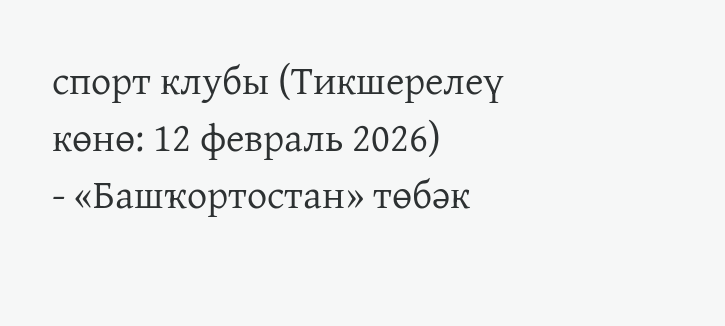спорт клубы (Тикшерелеү көнө: 12 февраль 2026)
- «Башҡортостан» төбәк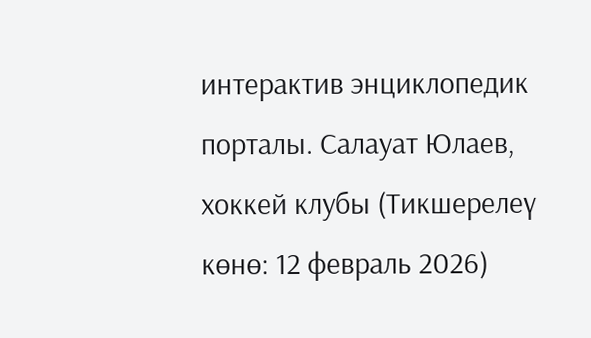интерактив энциклопедик порталы. Салауат Юлаев, хоккей клубы (Тикшерелеү көнө: 12 февраль 2026)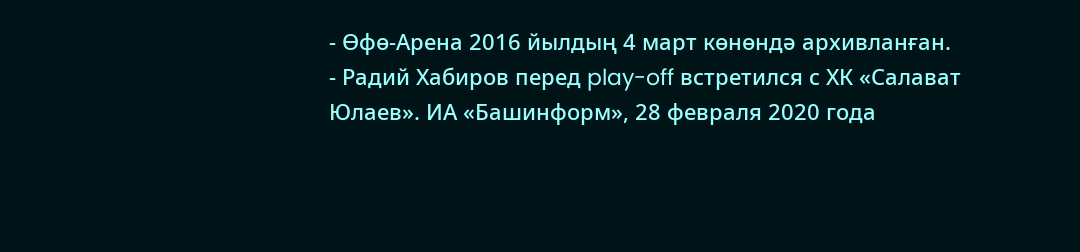- Өфө-Арена 2016 йылдың 4 март көнөндә архивланған.
- Радий Хабиров перед play-off встретился с ХК «Салават Юлаев». ИА «Башинформ», 28 февраля 2020 года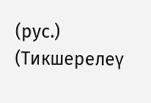(рус.) (Тикшерелеү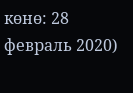көнө: 28 февраль 2020)